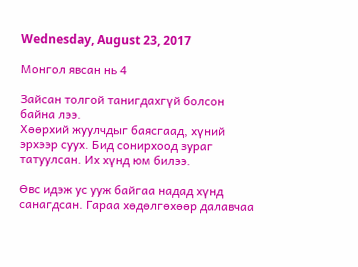Wednesday, August 23, 2017

Монгол явсан нь 4

Зайсан толгой танигдахгүй болсон байна лээ.
Хөөрхий жуулчдыг баясгаад, хүний эрхээр суух. Бид сонирхоод зураг татуулсан. Их хүнд юм билээ.

Өвс идэж ус ууж байгаа надад хүнд санагдсан. Гараа хөдөлгөхөөр далавчаа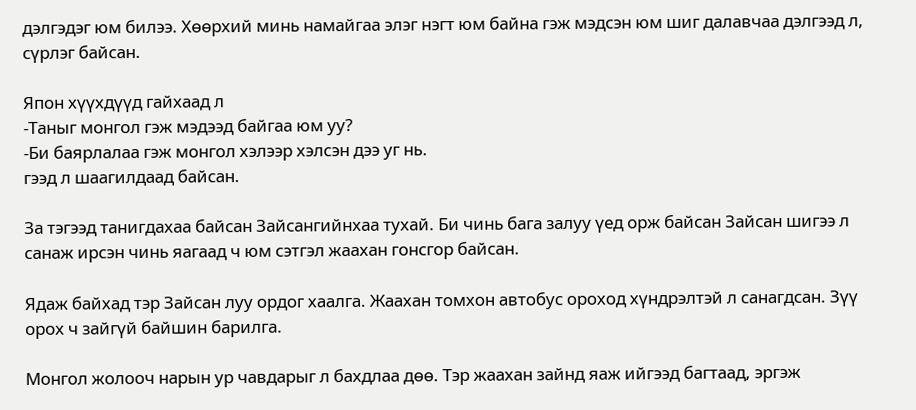дэлгэдэг юм билээ. Хөөрхий минь намайгаа элэг нэгт юм байна гэж мэдсэн юм шиг далавчаа дэлгээд л, сүрлэг байсан.

Япон хүүхдүүд гайхаад л
-Таныг монгол гэж мэдээд байгаа юм уу?
-Би баярлалаа гэж монгол хэлээр хэлсэн дээ уг нь.
гээд л шаагилдаад байсан.

За тэгээд танигдахаа байсан Зайсангийнхаа тухай. Би чинь бага залуу үед орж байсан Зайсан шигээ л санаж ирсэн чинь яагаад ч юм сэтгэл жаахан гонсгор байсан.

Ядаж байхад тэр Зайсан луу ордог хаалга. Жаахан томхон автобус ороход хүндрэлтэй л санагдсан. Зүү орох ч зайгүй байшин барилга.

Монгол жолооч нарын ур чавдарыг л бахдлаа дөө. Тэр жаахан зайнд яаж ийгээд багтаад, эргэж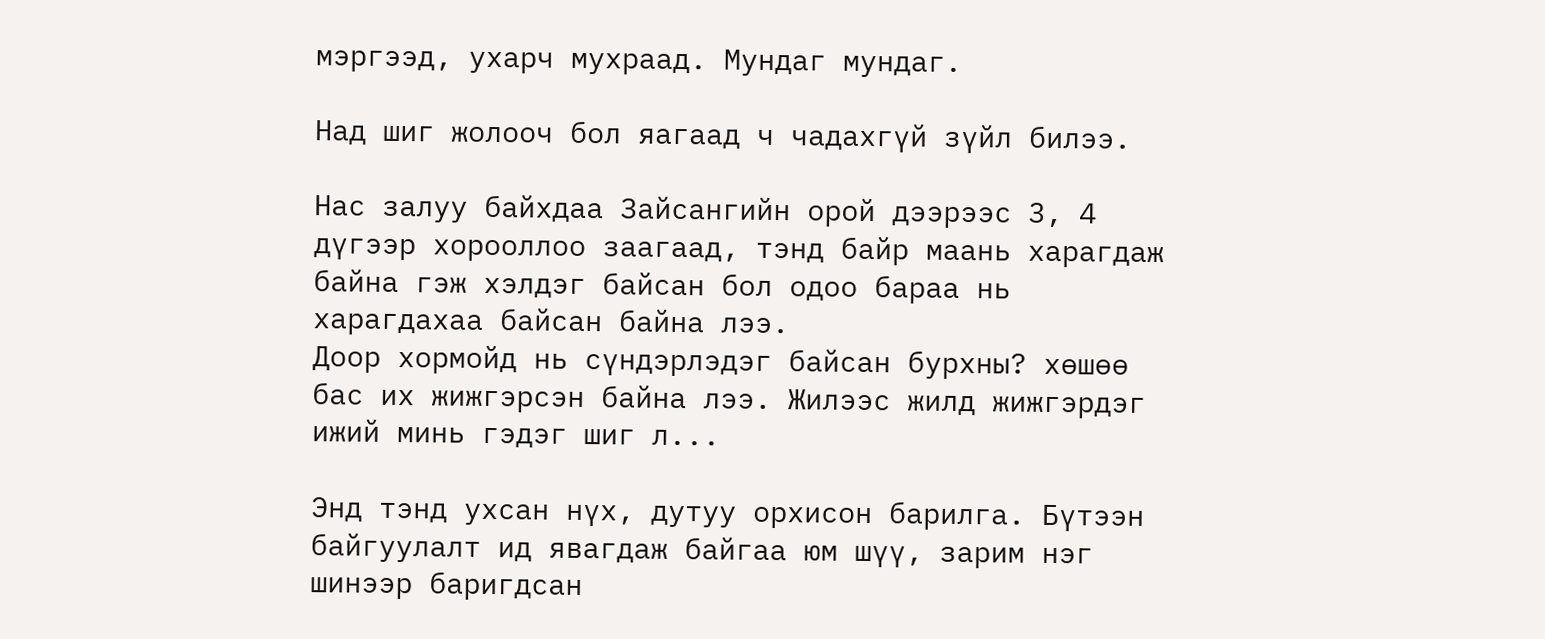мэргээд, ухарч мухраад. Мундаг мундаг.

Над шиг жолооч бол яагаад ч чадахгүй зүйл билээ.

Нас залуу байхдаа Зайсангийн орой дээрээс 3, 4 дүгээр хорооллоо заагаад, тэнд байр маань харагдаж байна гэж хэлдэг байсан бол одоо бараа нь харагдахаа байсан байна лээ.
Доор хормойд нь сүндэрлэдэг байсан бурхны? хөшөө бас их жижгэрсэн байна лээ. Жилээс жилд жижгэрдэг ижий минь гэдэг шиг л...

Энд тэнд ухсан нүх, дутуу орхисон барилга. Бүтээн байгуулалт ид явагдаж байгаа юм шүү, зарим нэг шинээр баригдсан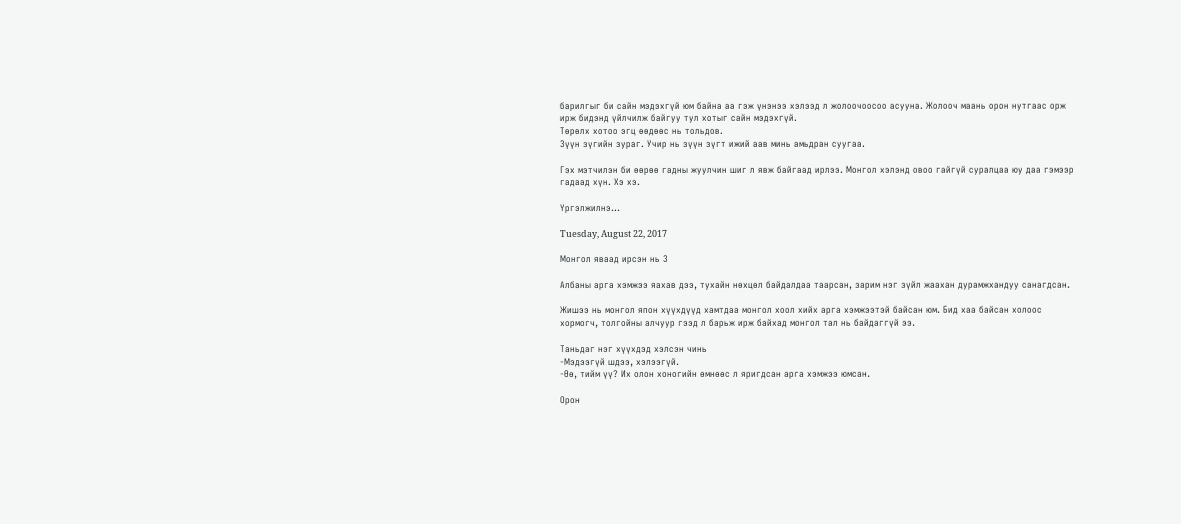барилгыг би сайн мэдэхгүй юм байна аа гэж үнэнээ хэлээд л жолоочоосоо асууна. Жолооч маань орон нутгаас орж ирж бидэнд үйлчилж байгуу тул хотыг сайн мэдэхгүй.
Төрөлх хотоо эгц өөдөөс нь тольдов.
Зүүн зүгийн зураг. Учир нь зүүн зүгт ижий аав минь амьдран суугаа.

Гэх мэтчилэн би өөрөө гадны жуулчин шиг л явж байгаад ирлээ. Монгол хэлэнд овоо гайгүй суралцаа юу даа гэмээр гадаад хүн. Хэ хэ.

Үргэлжилнэ...

Tuesday, August 22, 2017

Монгол яваад ирсэн нь 3

Албаны арга хэмжээ яахав дээ, тухайн нөхцөл байдалдаа таарсан, зарим нэг зүйл жаахан дурамжхандуу санагдсан.

Жишээ нь монгол япон хүүхдүүд хамтдаа монгол хоол хийх арга хэмжээтэй байсан юм. Бид хаа байсан холоос хормогч, толгойны алчуур гээд л барьж ирж байхад монгол тал нь байдаггүй ээ.

Таньдаг нэг хүүхдэд хэлсэн чинь
-Мэдээгүй шдээ, хэлээгүй.
-Өө, тийм үү? Их олон хоногийн өмнөөс л яригдсан арга хэмжээ юмсан.

Орон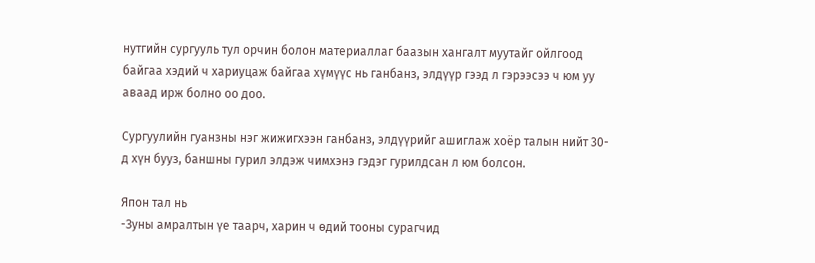нутгийн сургууль тул орчин болон материаллаг баазын хангалт муутайг ойлгоод байгаа хэдий ч хариуцаж байгаа хүмүүс нь ганбанз, элдүүр гээд л гэрээсээ ч юм уу аваад ирж болно оо доо.

Сургуулийн гуанзны нэг жижигхээн ганбанз, элдүүрийг ашиглаж хоёр талын нийт 30-д хүн бууз, баншны гурил элдэж чимхэнэ гэдэг гурилдсан л юм болсон.

Япон тал нь
-Зуны амралтын үе таарч, харин ч өдий тооны сурагчид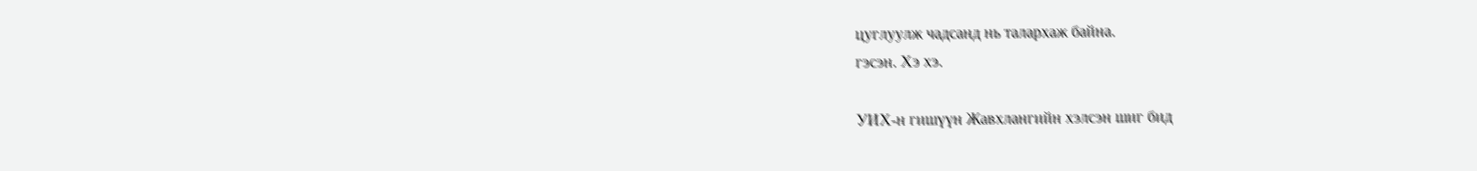цуглуулж чадсанд нь талархаж байна.
гэсэн. Хэ хэ.

УИХ-н гишүүн Жавхлангийн хэлсэн шиг бид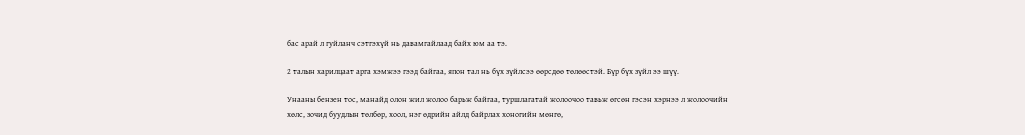бас арай л гуйланч сэтгэхүй нь давамгайлаад байх юм аа тэ.

2 талын харилцаат арга хэмжээ гээд байгаа, япон тал нь бүх зүйлсээ өөрсдөө төлөөстэй. Бүр бүх зүйл ээ шүү.

Унааны бензен тос, манайд олон жил жолоо барьж байгаа, туршлагатай жолоочоо тавьж өгсөн гэсэн хэрнээ л жолоочийн хөлс, зочид буудлын төлбөр, хоол, нэг өдрийн айлд байрлах хоногийн мөнгө,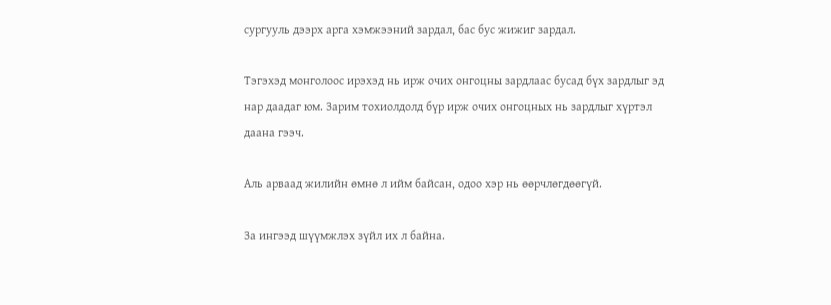сургууль дээрх арга хэмжээний зардал, бас бус жижиг зардал.

Тэгэхэд монголоос ирэхэд нь ирж очих онгоцны зардлаас бусад бүх зардлыг эд нар даадаг юм. Зарим тохиолдолд бүр ирж очих онгоцных нь зардлыг хүртэл даана гээч.

Аль арваад жилийн өмнө л ийм байсан, одоо хэр нь өөрчлөгдөөгүй.

За ингээд шүүмжлэх зүйл их л байна.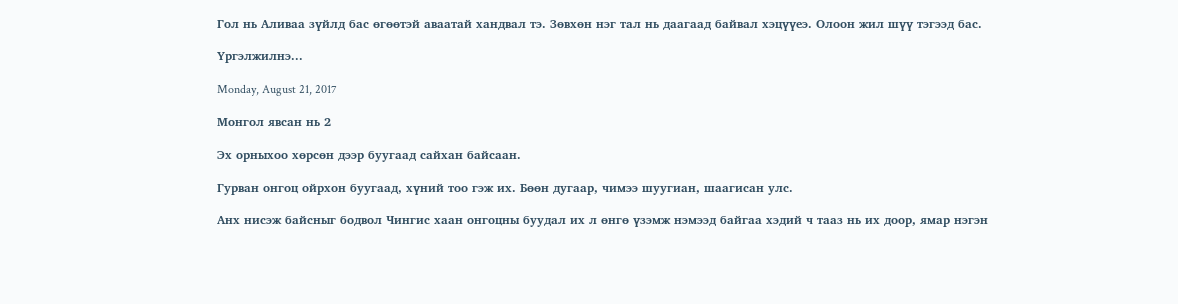Гол нь Аливаа зүйлд бас өгөөтэй аваатай хандвал тэ. Зөвхөн нэг тал нь даагаад байвал хэцүүеэ. Олоон жил шүү тэгээд бас.

Үргэлжилнэ...

Monday, August 21, 2017

Монгол явсан нь 2

Эх орныхоо хөрсөн дээр буугаад сайхан байсаан.

Гурван онгоц ойрхон буугаад, хүний тоо гэж их. Бөөн дугаар, чимээ шуугиан, шаагисан улс.

Анх нисэж байсныг бодвол Чингис хаан онгоцны буудал их л өнгө үзэмж нэмээд байгаа хэдий ч тааз нь их доор, ямар нэгэн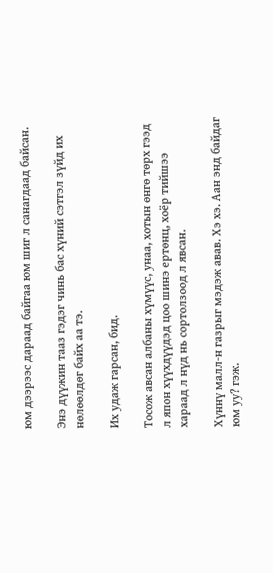юм дээрээс дараад байгаа юм шиг л санагдаад байсан.

Энэ дүүжин тааз гэдэг чинь бас хүний сэтгэл зүйд их нөлөөлдөг байх аа тэ.

Их удаж гарсан, бид.

Тосож авсан албаны хүмүүс, унаа, хотын өнгө төрх гээд л япон хүүхдүүдэд цоо шинэ ертөнц, хоёр тийшээ хараад л нүд нь сортолзоод л явсан.

Хүннү малл-н газрыг мэдэж авав. Хэ хэ. Аан энд байдаг юм уу? гэж.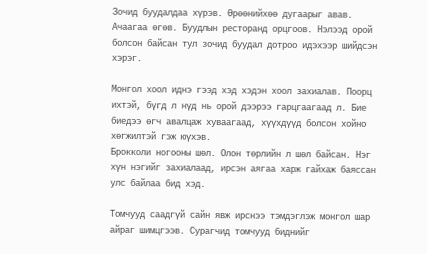Зочид буудалдаа хүрэв. Өрөөнийхөө дугаарыг авав. Ачаагаа өгөв. Буудлын ресторанд орцгоов. Нэлээд орой болсон байсан тул зочид буудал дотроо идэхээр шийдсэн хэрэг.

Монгол хоол иднэ гээд хэд хэдэн хоол захиалав. Поорц ихтэй, бүгд л нүд нь орой дээрээ гарцгаагаад л. Бие биедээ өгч авалцаж хуваагаад, хүүхдүүд болсон хойно хөгжилтэй гэж юүхэв.
Брокколи ногооны шөл. Олон төрлийн л шөл байсан. Нэг хүн нэгийг захиалаад, ирсэн аягаа харж гайхаж баяссан улс байлаа бид хэд.

Томчууд саадгүй сайн явж ирснээ тэмдэглэж монгол шар айраг шимцгээв. Сурагчид томчууд биднийг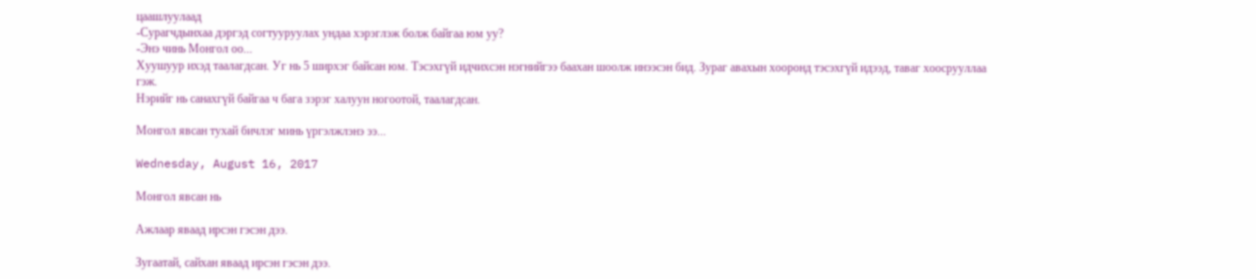цаашлуулаад
-Сурагчдынхаа дэргэд согтууруулах ундаа хэрэглэж болж байгаа юм уу?
-Энэ чинь Монгол оо...
Хуушуур ихэд таалагдсан. Уг нь 5 ширхэг байсан юм. Тэсэхгүй идчихсэн нэгнийгээ баахан шоолж инээсэн бид. Зураг авахын хооронд тэсэхгүй идээд, таваг хоосрууллаа гэж.
Нэрийг нь санахгүй байгаа ч бага зэрэг халуун ногоотой, таалагдсан.

Монгол явсан тухай бичлэг минь үргэлжлэнэ ээ...

Wednesday, August 16, 2017

Монгол явсан нь

Ажлаар яваад ирсэн гэсэн дээ.

Зугаатай, сайхан яваад ирсэн гэсэн дээ.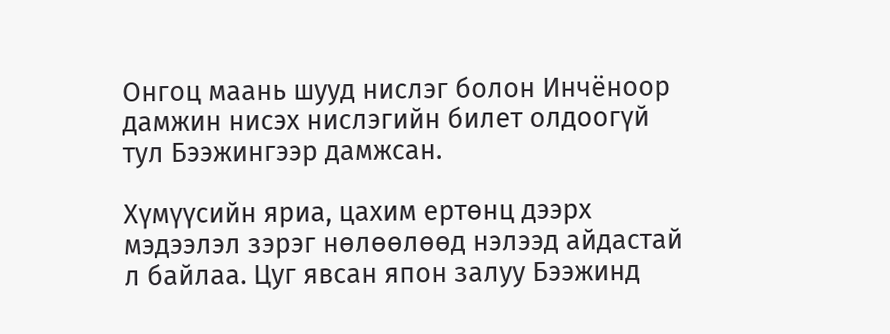Онгоц маань шууд нислэг болон Инчёноор дамжин нисэх нислэгийн билет олдоогүй тул Бээжингээр дамжсан.

Хүмүүсийн яриа, цахим ертөнц дээрх мэдээлэл зэрэг нөлөөлөөд нэлээд айдастай л байлаа. Цуг явсан япон залуу Бээжинд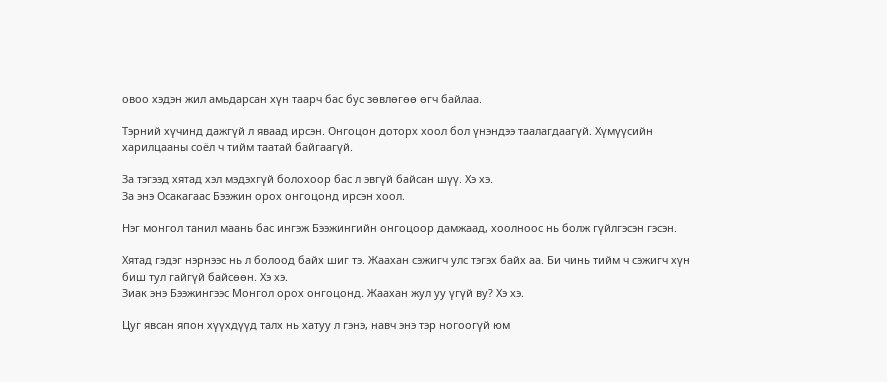овоо хэдэн жил амьдарсан хүн таарч бас бус зөвлөгөө өгч байлаа.

Тэрний хүчинд дажгүй л яваад ирсэн. Онгоцон доторх хоол бол үнэндээ таалагдаагүй. Хүмүүсийн харилцааны соёл ч тийм таатай байгаагүй.

За тэгээд хятад хэл мэдэхгүй болохоор бас л эвгүй байсан шүү. Хэ хэ.
За энэ Осакагаас Бээжин орох онгоцонд ирсэн хоол.

Нэг монгол танил маань бас ингэж Бээжингийн онгоцоор дамжаад, хоолноос нь болж гүйлгэсэн гэсэн.

Хятад гэдэг нэрнээс нь л болоод байх шиг тэ. Жаахан сэжигч улс тэгэх байх аа. Би чинь тийм ч сэжигч хүн биш тул гайгүй байсөөн. Хэ хэ.
Зиак энэ Бээжингээс Монгол орох онгоцонд. Жаахан жул уу үгүй ву? Хэ хэ.

Цуг явсан япон хүүхдүүд талх нь хатуу л гэнэ, навч энэ тэр ногоогүй юм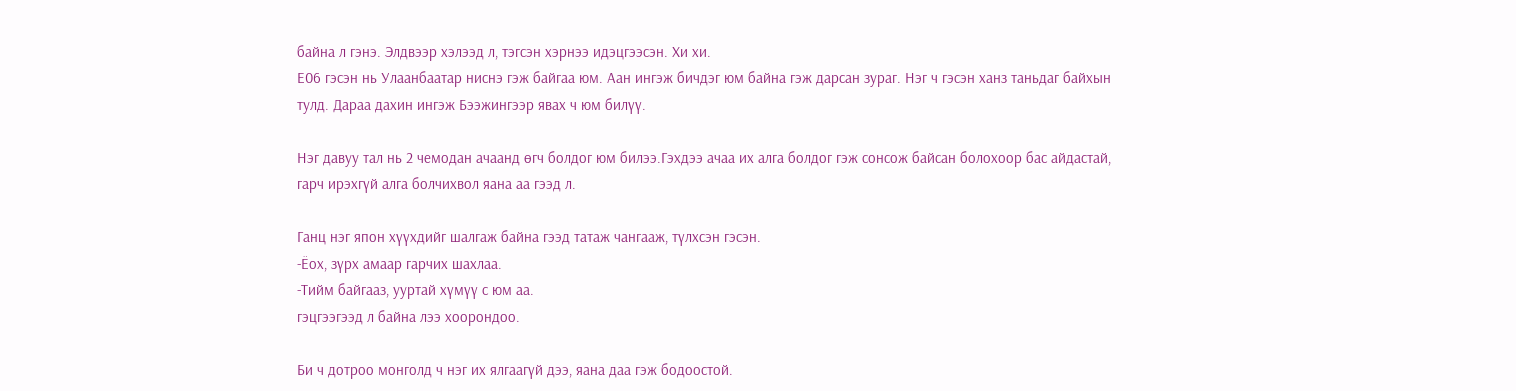байна л гэнэ. Элдвээр хэлээд л, тэгсэн хэрнээ идэцгээсэн. Хи хи.
Е06 гэсэн нь Улаанбаатар ниснэ гэж байгаа юм. Аан ингэж бичдэг юм байна гэж дарсан зураг. Нэг ч гэсэн ханз таньдаг байхын тулд. Дараа дахин ингэж Бээжингээр явах ч юм билүү.

Нэг давуу тал нь 2 чемодан ачаанд өгч болдог юм билээ.Гэхдээ ачаа их алга болдог гэж сонсож байсан болохоор бас айдастай, гарч ирэхгүй алга болчихвол яана аа гээд л.

Ганц нэг япон хүүхдийг шалгаж байна гээд татаж чангааж, түлхсэн гэсэн.
-Ёох, зүрх амаар гарчих шахлаа.
-Тийм байгааз, ууртай хүмүү с юм аа.
гэцгээгээд л байна лээ хоорондоо.

Би ч дотроо монголд ч нэг их ялгаагүй дээ, яана даа гэж бодоостой.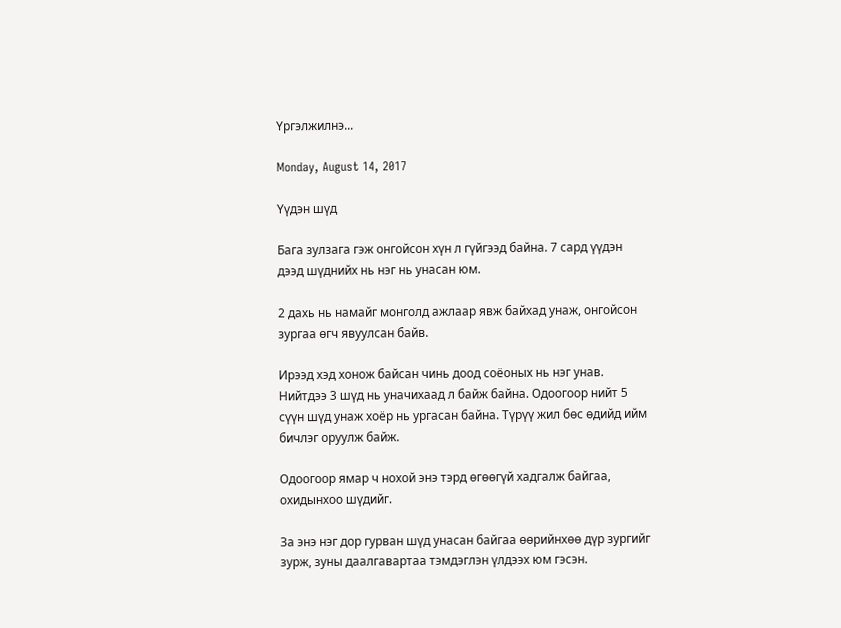Үргэлжилнэ...

Monday, August 14, 2017

Үүдэн шүд

Бага зулзага гэж онгойсон хүн л гүйгээд байна. 7 сард үүдэн дээд шүднийх нь нэг нь унасан юм.

2 дахь нь намайг монголд ажлаар явж байхад унаж, онгойсон зургаа өгч явуулсан байв.

Ирээд хэд хонож байсан чинь доод соёоных нь нэг унав. Нийтдээ 3 шүд нь уначихаад л байж байна. Одоогоор нийт 5 сүүн шүд унаж хоёр нь ургасан байна. Түрүү жил бөс өдийд ийм бичлэг оруулж байж.

Одоогоор ямар ч нохой энэ тэрд өгөөгүй хадгалж байгаа, охидынхоо шүдийг.

За энэ нэг дор гурван шүд унасан байгаа өөрийнхөө дүр зургийг зурж, зуны даалгавартаа тэмдэглэн үлдээх юм гэсэн.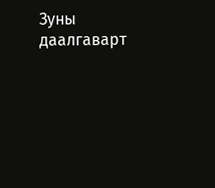Зуны даалгаварт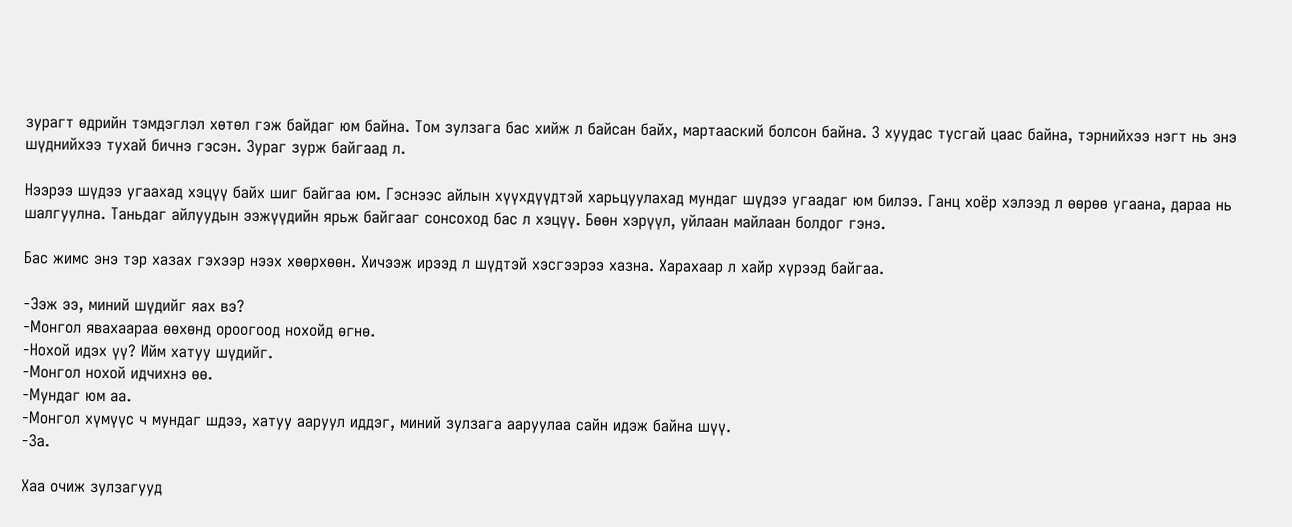зурагт өдрийн тэмдэглэл хөтөл гэж байдаг юм байна. Том зулзага бас хийж л байсан байх, мартааский болсон байна. 3 хуудас тусгай цаас байна, тэрнийхээ нэгт нь энэ шүднийхээ тухай бичнэ гэсэн. Зураг зурж байгаад л.

Нээрээ шүдээ угаахад хэцүү байх шиг байгаа юм. Гэснээс айлын хүүхдүүдтэй харьцуулахад мундаг шүдээ угаадаг юм билээ. Ганц хоёр хэлээд л өөрөө угаана, дараа нь шалгуулна. Таньдаг айлуудын ээжүүдийн ярьж байгааг сонсоход бас л хэцүү. Бөөн хэрүүл, уйлаан майлаан болдог гэнэ.

Бас жимс энэ тэр хазах гэхээр нээх хөөрхөөн. Хичээж ирээд л шүдтэй хэсгээрээ хазна. Харахаар л хайр хүрээд байгаа.

-Ээж ээ, миний шүдийг яах вэ?
-Монгол явахаараа өөхөнд ороогоод нохойд өгнө.
-Нохой идэх үү? Ийм хатуу шүдийг.
-Монгол нохой идчихнэ өө.
-Мундаг юм аа.
-Монгол хүмүүс ч мундаг шдээ, хатуу ааруул иддэг, миний зулзага ааруулаа сайн идэж байна шүү.
-За.

Хаа очиж зулзагууд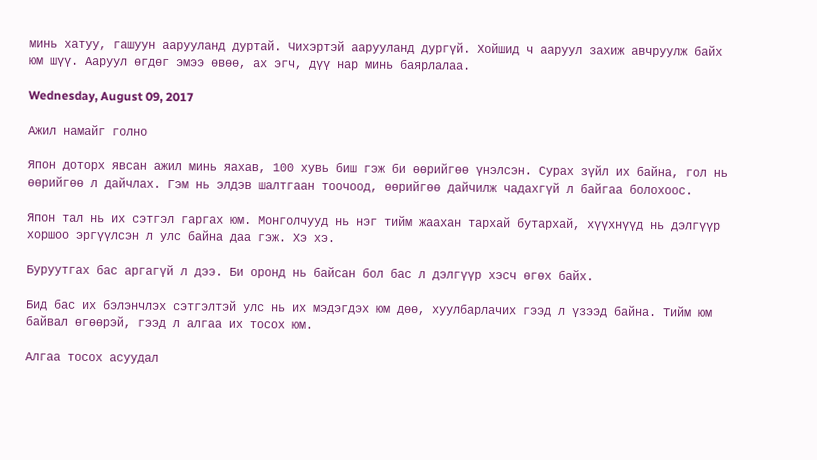минь хатуу, гашуун аарууланд дуртай. Чихэртэй аарууланд дургүй. Хойшид ч ааруул захиж авчруулж байх юм шүү. Ааруул өгдөг эмээ өвөө, ах эгч, дүү нар минь баярлалаа.

Wednesday, August 09, 2017

Ажил намайг голно

Япон доторх явсан ажил минь яахав, 100 хувь биш гэж би өөрийгөө үнэлсэн. Сурах зүйл их байна, гол нь өөрийгөө л дайчлах. Гэм нь элдэв шалтгаан тоочоод, өөрийгөө дайчилж чадахгүй л байгаа болохоос.

Япон тал нь их сэтгэл гаргах юм. Монголчууд нь нэг тийм жаахан тархай бутархай, хүүхнүүд нь дэлгүүр хоршоо эргүүлсэн л улс байна даа гэж. Хэ хэ.

Буруутгах бас аргагүй л дээ. Би оронд нь байсан бол бас л дэлгүүр хэсч өгөх байх.

Бид бас их бэлэнчлэх сэтгэлтэй улс нь их мэдэгдэх юм дөө, хуулбарлачих гээд л үзээд байна. Тийм юм байвал өгөөрэй, гээд л алгаа их тосох юм.

Алгаа тосох асуудал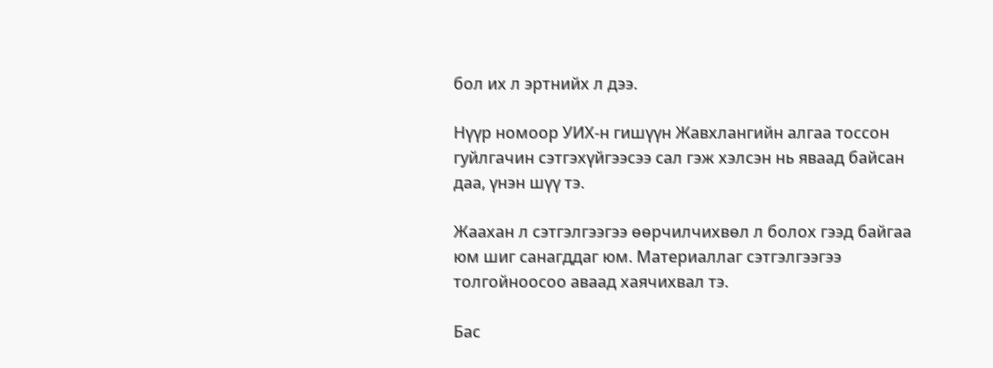бол их л эртнийх л дээ.

Нүүр номоор УИХ-н гишүүн Жавхлангийн алгаа тоссон гуйлгачин сэтгэхүйгээсээ сал гэж хэлсэн нь яваад байсан даа, үнэн шүү тэ.

Жаахан л сэтгэлгээгээ өөрчилчихвөл л болох гээд байгаа юм шиг санагддаг юм. Материаллаг сэтгэлгээгээ толгойноосоо аваад хаячихвал тэ.

Бас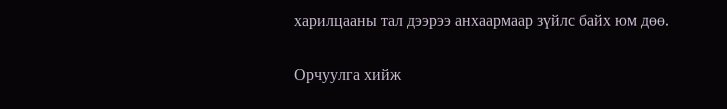харилцааны тал дээрээ анхаармаар зүйлс байх юм дөө.

Орчуулга хийж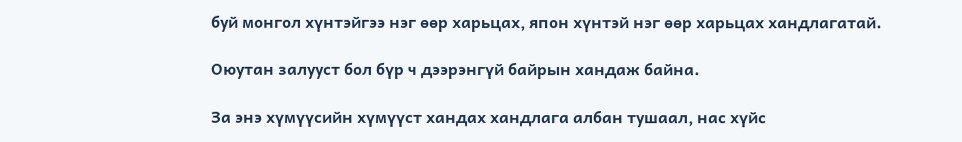буй монгол хүнтэйгээ нэг өөр харьцах, япон хүнтэй нэг өөр харьцах хандлагатай.

Оюутан залууст бол бүр ч дээрэнгүй байрын хандаж байна.

За энэ хүмүүсийн хүмүүст хандах хандлага албан тушаал, нас хүйс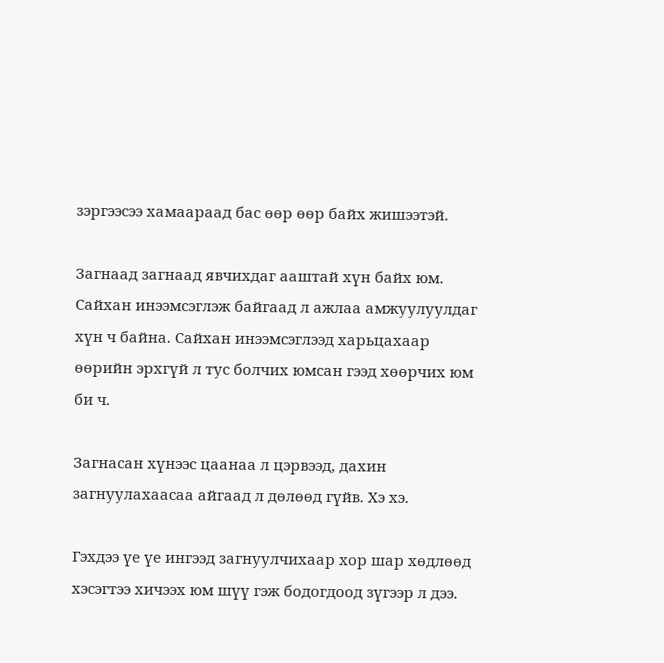зэргээсээ хамаараад бас өөр өөр байх жишээтэй.

Загнаад загнаад явчихдаг ааштай хүн байх юм. Сайхан инээмсэглэж байгаад л ажлаа амжуулуулдаг хүн ч байна. Сайхан инээмсэглээд харьцахаар өөрийн эрхгүй л тус болчих юмсан гээд хөөрчих юм би ч.

Загнасан хүнээс цаанаа л цэрвээд, дахин загнуулахаасаа айгаад л дөлөөд гүйв. Хэ хэ.

Гэхдээ үе үе ингээд загнуулчихаар хор шар хөдлөөд хэсэгтээ хичээх юм шүү гэж бодогдоод зүгээр л дээ.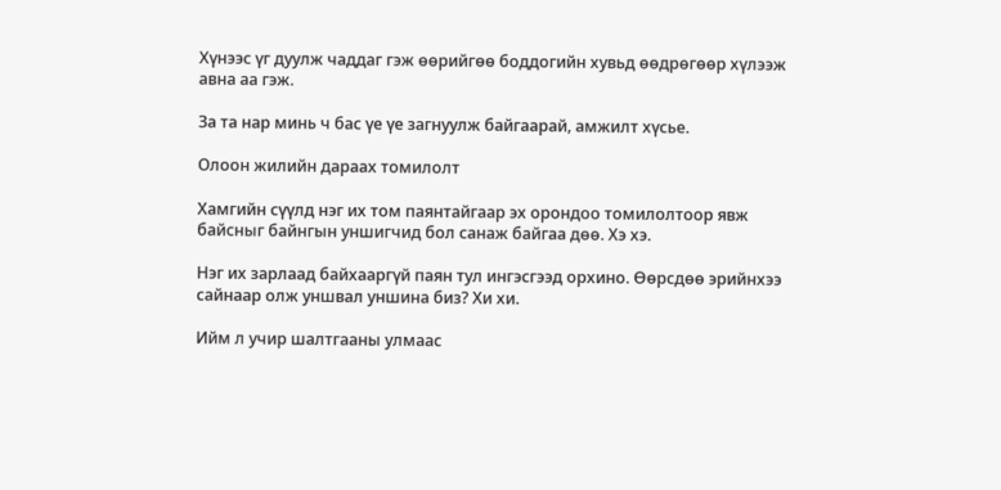Хүнээс үг дуулж чаддаг гэж өөрийгөө боддогийн хувьд өөдрөгөөр хүлээж авна аа гэж.

За та нар минь ч бас үе үе загнуулж байгаарай, амжилт хүсье.

Олоон жилийн дараах томилолт

Хамгийн сүүлд нэг их том паянтайгаар эх орондоо томилолтоор явж байсныг байнгын уншигчид бол санаж байгаа дөө. Хэ хэ.

Нэг их зарлаад байхааргүй паян тул ингэсгээд орхино. Өөрсдөө эрийнхээ сайнаар олж уншвал уншина биз? Хи хи.

Ийм л учир шалтгааны улмаас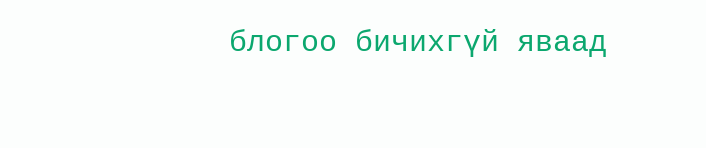блогоо бичихгүй яваад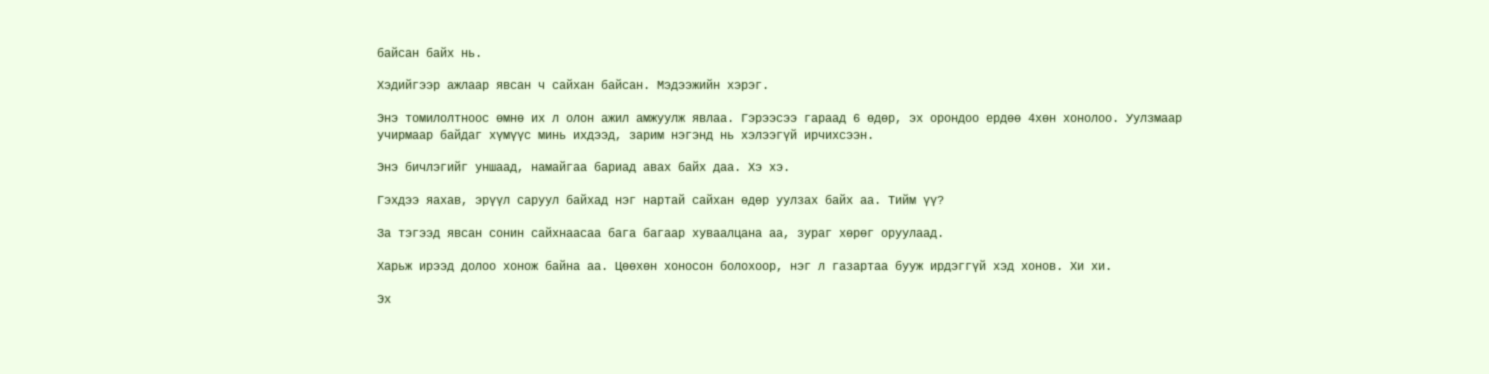байсан байх нь.

Хэдийгээр ажлаар явсан ч сайхан байсан. Мэдээжийн хэрэг.

Энэ томилолтноос өмнө их л олон ажил амжуулж явлаа. Гэрээсээ гараад 6 өдөр, эх орондоо ердөө 4хөн хонолоо. Уулзмаар учирмаар байдаг хүмүүс минь ихдээд, зарим нэгэнд нь хэлээгүй ирчихсээн.

Энэ бичлэгийг уншаад, намайгаа бариад авах байх даа. Хэ хэ.

Гэхдээ яахав, эрүүл саруул байхад нэг нартай сайхан өдөр уулзах байх аа. Тийм үү?

За тэгээд явсан сонин сайхнаасаа бага багаар хуваалцана аа, зураг хөрөг оруулаад.

Харьж ирээд долоо хонож байна аа. Цөөхөн хоносон болохоор, нэг л газартаа бууж ирдэггүй хэд хонов. Хи хи.

Эх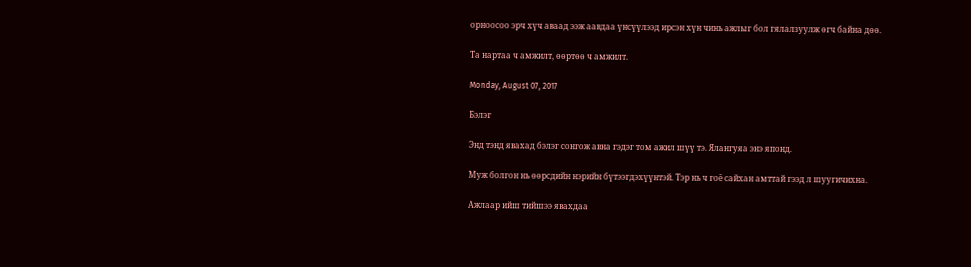орноосоо эрч хүч аваад ээж аавдаа үнсүүлээд ирсэн хүн чинь ажлыг бол гялалзуулж өгч байна дөө.

Та нартаа ч амжилт, өөртөө ч амжилт.

Monday, August 07, 2017

Бэлэг

Энд тэнд явахад бэлэг сонгож авна гэдэг том ажил шүү тэ. Ялангуяа энэ японд.

Муж болгон нь өөрсдийн нэрийн бүтээгдэхүүнтэй. Тэр нь ч гоё сайхан амттай гээд л шуугичихна.

Ажлаар ийш тийшээ явахдаа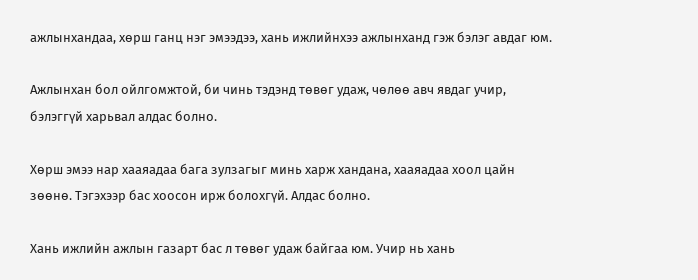ажлынхандаа, хөрш ганц нэг эмээдээ, хань ижлийнхээ ажлынханд гэж бэлэг авдаг юм.

Ажлынхан бол ойлгомжтой, би чинь тэдэнд төвөг удаж, чөлөө авч явдаг учир, бэлэггүй харьвал алдас болно.

Хөрш эмээ нар хааяадаа бага зулзагыг минь харж хандана, хааяадаа хоол цайн зөөнө. Тэгэхээр бас хоосон ирж болохгүй. Алдас болно.

Хань ижлийн ажлын газарт бас л төвөг удаж байгаа юм. Учир нь хань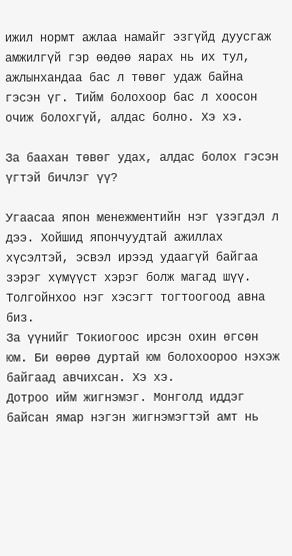ижил нормт ажлаа намайг эзгүйд дуусгаж амжилгүй гэр өөдөө яарах нь их тул, ажлынхандаа бас л төвөг удаж байна гэсэн үг. Тийм болохоор бас л хоосон очиж болохгүй, алдас болно. Хэ хэ.

За баахан төвөг удах, алдас болох гэсэн үгтэй бичлэг үү?

Угаасаа япон менежментийн нэг үзэгдэл л дээ. Хойшид япончуудтай ажиллах хүсэлтэй, эсвэл ирээд удаагүй байгаа зэрэг хүмүүст хэрэг болж магад шүү. Толгойнхоо нэг хэсэгт тогтоогоод авна биз.
За үүнийг Токиогоос ирсэн охин өгсөн юм. Би өөрөө дуртай юм болохоороо нэхэж байгаад авчихсан. Хэ хэ.
Дотроо ийм жигнэмэг. Монголд иддэг байсан ямар нэгэн жигнэмэгтэй амт нь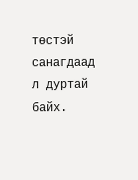төстэй санагдаад л дуртай байх.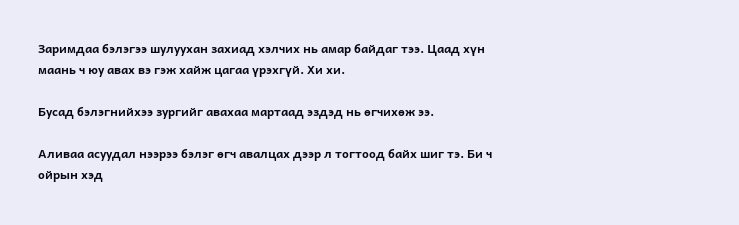Заримдаа бэлэгээ шулуухан захиад хэлчих нь амар байдаг тээ. Цаад хүн маань ч юу авах вэ гэж хайж цагаа үрэхгүй. Хи хи.

Бусад бэлэгнийхээ зургийг авахаа мартаад эздэд нь өгчихөж ээ.

Аливаа асуудал нээрээ бэлэг өгч авалцах дээр л тогтоод байх шиг тэ. Би ч ойрын хэд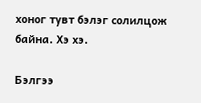хоног тувт бэлэг солилцож байна. Хэ хэ.

Бэлгээ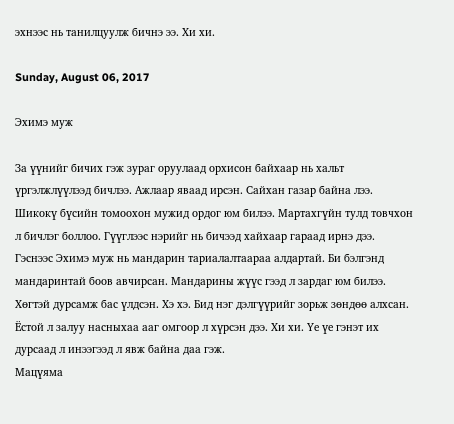эхнээс нь танилцуулж бичнэ ээ. Хи хи.

Sunday, August 06, 2017

Эхимэ муж

За үүнийг бичих гэж зураг оруулаад орхисон байхаар нь хальт үргэлжлүүлээд бичлээ. Ажлаар яваад ирсэн. Сайхан газар байна лээ. Шикокү бүсийн томоохон мужид ордог юм билээ. Мартахгүйн тулд товчхон л бичлэг боллоо. Гүүглээс нэрийг нь бичээд хайхаар гараад ирнэ дээ.
Гэснээс Эхимэ муж нь мандарин тариалалтаараа алдартай. Би бэлгэнд мандаринтай боов авчирсан. Мандарины жүүс гээд л зардаг юм билээ.
Хөгтэй дурсамж бас үлдсэн. Хэ хэ. Бид нэг дэлгүүрийг зорьж зөндөө алхсан. Ёстой л залуу насныхаа ааг омгоор л хүрсэн дээ. Хи хи. Үе үе гэнэт их дурсаад л инээгээд л явж байна даа гэж.
Мацүяма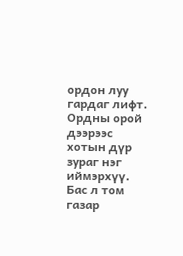ордон луу гардаг лифт.
Ордны орой дээрээс хотын дүр зураг нэг иймэрхүү. Бас л том газар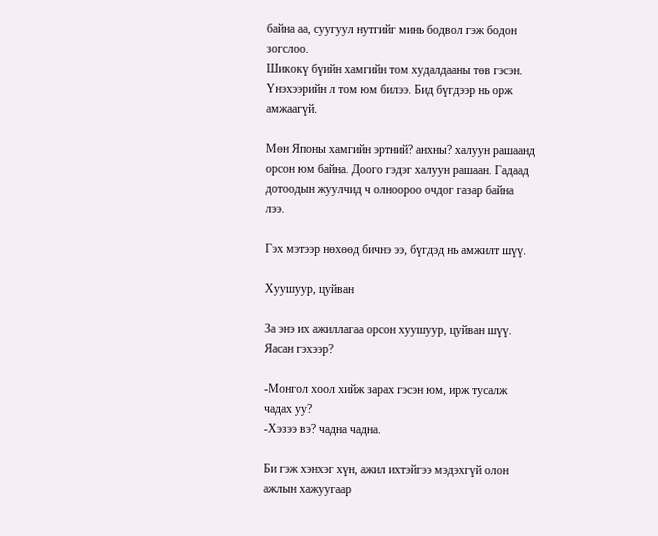байна аа, суугуул нутгийг минь бодвол гэж бодон зогслоо.
Шикокү бүийн хамгийн том худалдааны төв гэсэн. Үнэхээрийн л том юм билээ. Бид бүгдээр нь орж амжаагүй.

Мөн Японы хамгийн эртний? анхны? халуун рашаанд орсон юм байна. Доого гэдэг халуун рашаан. Гадаад дотоодын жуулчид ч олноороо очдог газар байна лээ.

Гэх мэтээр нөхөөд бичнэ ээ, бүгдэд нь амжилт шүү.

Хуушуур, цуйван

За энэ их ажиллагаа орсон хуушуур, цуйван шүү.
Яасан гэхээр?

-Монгол хоол хийж зарах гэсэн юм, ирж тусалж чадах уу?
-Хэзээ вэ? чадна чадна.

Би гэж хэнхэг хүн, ажил ихтэйгээ мэдэхгүй олон ажлын хажуугаар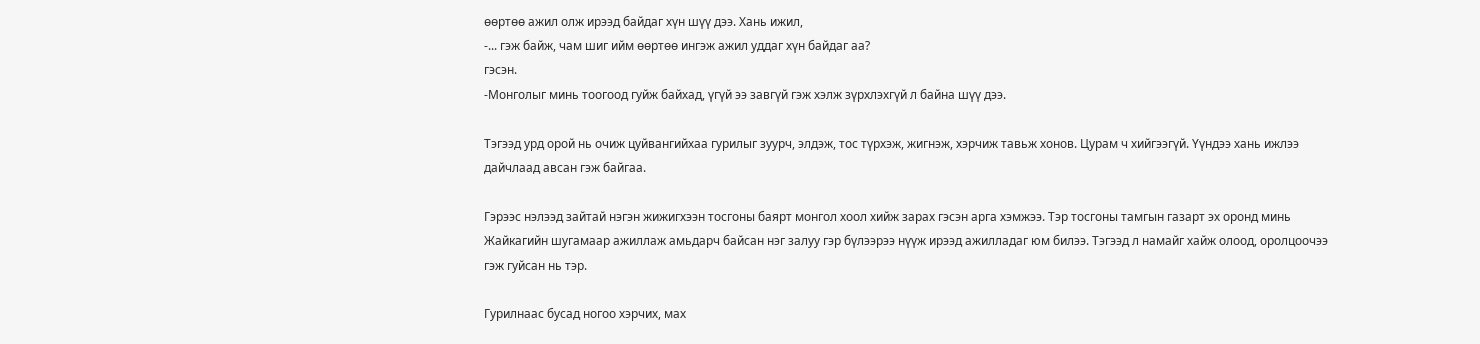өөртөө ажил олж ирээд байдаг хүн шүү дээ. Хань ижил,
-... гэж байж, чам шиг ийм өөртөө ингэж ажил уддаг хүн байдаг аа?
гэсэн.
-Монголыг минь тоогоод гуйж байхад, үгүй ээ завгүй гэж хэлж зүрхлэхгүй л байна шүү дээ.

Тэгээд урд орой нь очиж цуйвангийхаа гурилыг зуурч, элдэж, тос түрхэж, жигнэж, хэрчиж тавьж хонов. Цурам ч хийгээгүй. Үүндээ хань ижлээ дайчлаад авсан гэж байгаа.

Гэрээс нэлээд зайтай нэгэн жижигхээн тосгоны баярт монгол хоол хийж зарах гэсэн арга хэмжээ. Тэр тосгоны тамгын газарт эх оронд минь Жайкагийн шугамаар ажиллаж амьдарч байсан нэг залуу гэр бүлээрээ нүүж ирээд ажилладаг юм билээ. Тэгээд л намайг хайж олоод, оролцоочээ гэж гуйсан нь тэр.

Гурилнаас бусад ногоо хэрчих, мах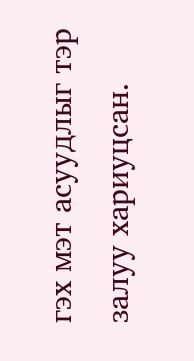гэх мэт асуудлыг тэр залуу хариуцсан.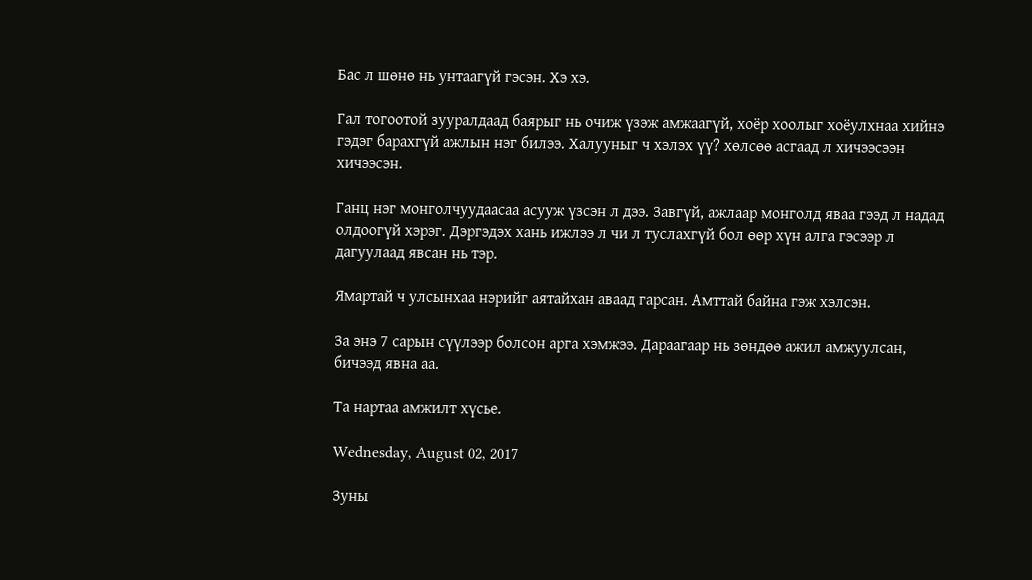Бас л шөнө нь унтаагүй гэсэн. Хэ хэ.

Гал тогоотой зууралдаад баярыг нь очиж үзэж амжаагүй, хоёр хоолыг хоёулхнаа хийнэ гэдэг барахгүй ажлын нэг билээ. Халууныг ч хэлэх үү? хөлсөө асгаад л хичээсээн хичээсэн.

Ганц нэг монголчуудаасаа асууж үзсэн л дээ. Завгүй, ажлаар монголд яваа гээд л надад олдоогүй хэрэг. Дэргэдэх хань ижлээ л чи л туслахгүй бол өөр хүн алга гэсээр л дагуулаад явсан нь тэр.

Ямартай ч улсынхаа нэрийг аятайхан аваад гарсан. Амттай байна гэж хэлсэн.

За энэ 7 сарын сүүлээр болсон арга хэмжээ. Дараагаар нь зөндөө ажил амжуулсан, бичээд явна аа.

Та нартаа амжилт хүсье.

Wednesday, August 02, 2017

Зуны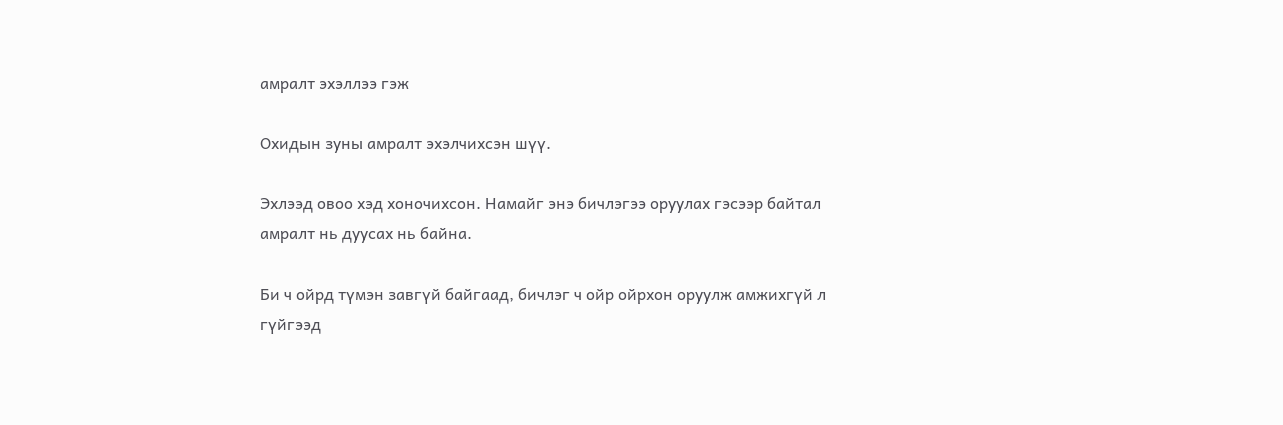амралт эхэллээ гэж

Охидын зуны амралт эхэлчихсэн шүү.

Эхлээд овоо хэд хоночихсон. Намайг энэ бичлэгээ оруулах гэсээр байтал амралт нь дуусах нь байна.

Би ч ойрд түмэн завгүй байгаад, бичлэг ч ойр ойрхон оруулж амжихгүй л гүйгээд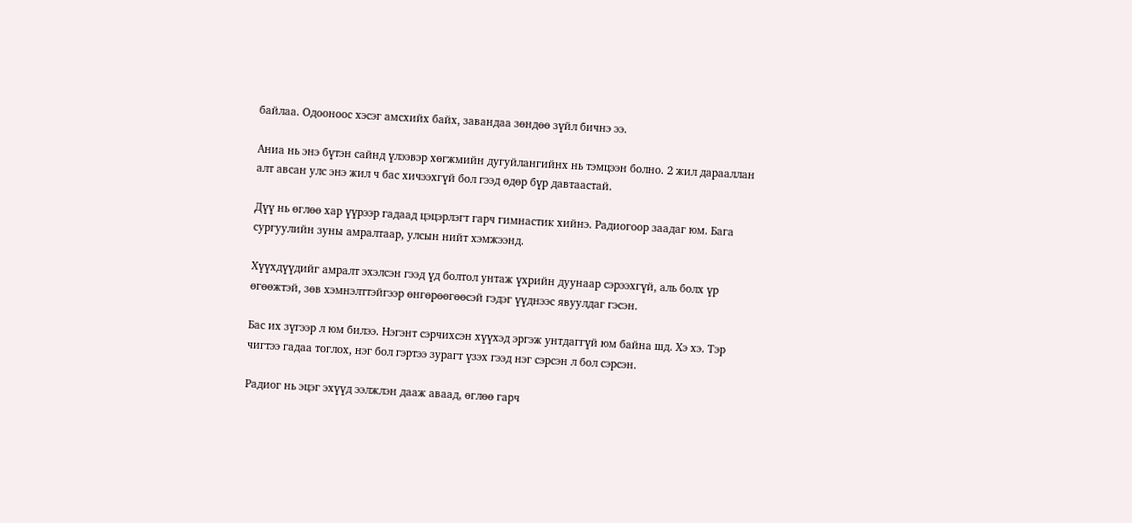байлаа. Одооноос хэсэг амсхийх байх, завандаа зөндөө зүйл бичнэ ээ.

Аниа нь энэ бүтэн сайнд үлээвэр хөгжмийн дугуйлангийнх нь тэмцээн болно. 2 жил дарааллан алт авсан улс энэ жил ч бас хичээхгүй бол гээд өдөр бүр давтаастай.

Дүү нь өглөө хар үүрээр гадаад цэцэрлэгт гарч гимнастик хийнэ. Радиогоор заадаг юм. Бага сургуулийн зуны амралтаар, улсын нийт хэмжээнд.

Хүүхдүүдийг амралт эхэлсэн гээд үд болтол унтаж үхрийн дуунаар сэрээхгүй, аль болх үр өгөөжтэй, зөв хэмнэлттэйгээр өнгөрөөгөөсэй гэдэг үүднээс явуулдаг гэсэн.

Бас их зүгээр л юм билээ. Нэгэнт сэрчихсэн хүүхэд эргэж унтдаггүй юм байна шд. Хэ хэ. Тэр чигтээ гадаа тоглох, нэг бол гэртээ зурагт үзэх гээд нэг сэрсэн л бол сэрсэн.

Радиог нь эцэг эхүүд ээлжлэн дааж аваад, өглөө гарч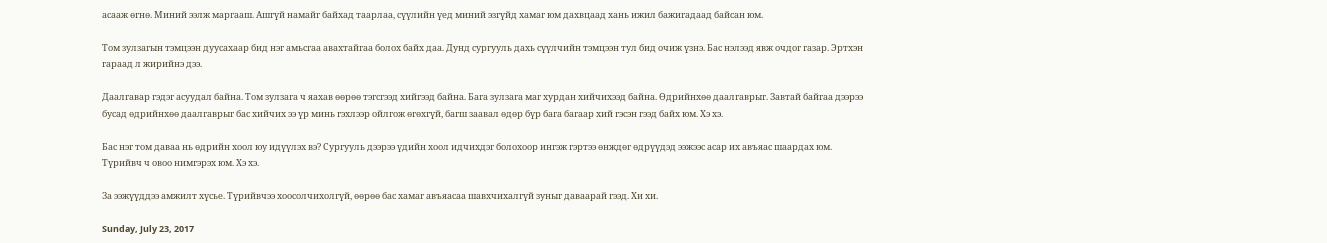асааж өгнө. Миний ээлж маргааш. Ашгүй намайг байхад таарлаа, сүүлийн үед миний эзгүйд хамаг юм дахвцаад хань ижил бажигадаад байсан юм.

Том зулзагын тэмцээн дуусахаар бид нэг амьсгаа авахтайгаа болох байх даа. Дунд сургууль дахь сүүлчийн тэмцээн тул бид очиж үзнэ. Бас нэлээд явж очдог газар. Эртхэн гараад л жирийнэ дээ.

Даалгавар гэдэг асуудал байна. Том зулзага ч яахав өөрөө тэгсгээд хийгээд байна. Бага зулзага маг хурдан хийчихээд байна. Өдрийнхөө даалгаврыг. Завтай байгаа дээрээ бусад өдрийнхөө даалгаврыг бас хийчих ээ үр минь гэхлээр ойлгож өгөхгүй, багш заавал өдөр бүр бага багаар хий гэсэн гээд байх юм. Хэ хэ.

Бас нэг том даваа нь өдрийн хоол юу идүүлэх вэ? Сургууль дээрээ үдийн хоол идчихдэг болохоор ингэж гэртээ өнждөг өдрүүдэд ээжээс асар их авъяас шаардах юм. Түрийвч ч овоо нимгэрэх юм. Хэ хэ.

За ээжүүддээ амжилт хүсье. Түрийвчээ хоосолчихолгүй, өөрөө бас хамаг авъяасаа шавхчихалгүй зуныг даваарай гээд. Хи хи.

Sunday, July 23, 2017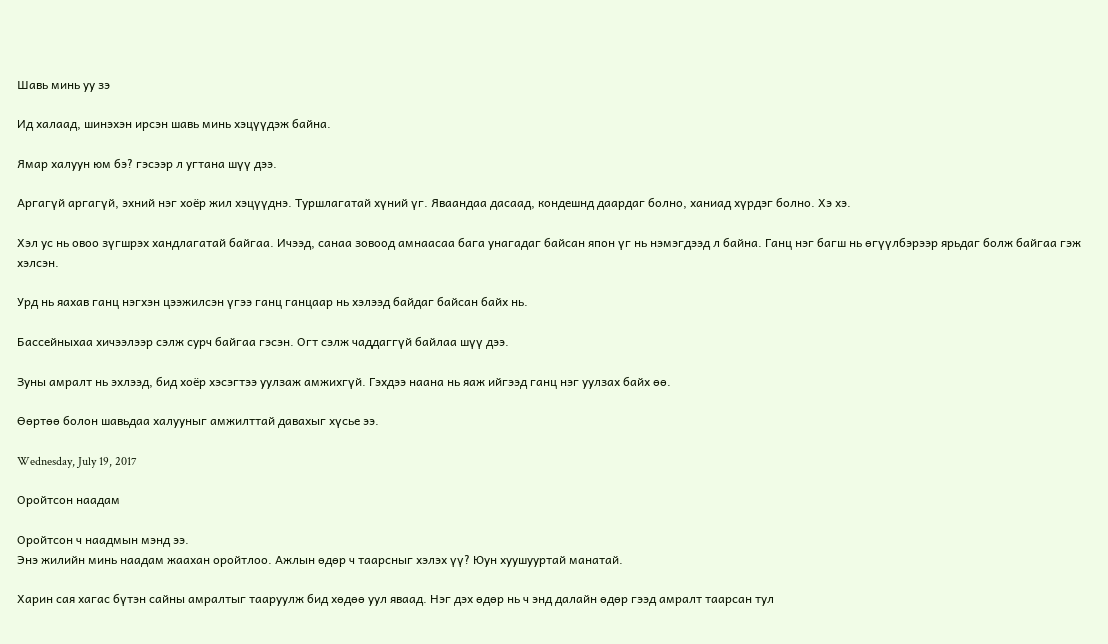Шавь минь уу зэ

Ид халаад, шинэхэн ирсэн шавь минь хэцүүдэж байна.

Ямар халуун юм бэ? гэсээр л угтана шүү дээ.

Аргагүй аргагүй, эхний нэг хоёр жил хэцүүднэ. Туршлагатай хүний үг. Яваандаа дасаад, кондешнд даардаг болно, ханиад хүрдэг болно. Хэ хэ.

Хэл ус нь овоо зүгшрэх хандлагатай байгаа. Ичээд, санаа зовоод амнаасаа бага унагадаг байсан япон үг нь нэмэгдээд л байна. Ганц нэг багш нь өгүүлбэрээр ярьдаг болж байгаа гэж хэлсэн.

Урд нь яахав ганц нэгхэн цээжилсэн үгээ ганц ганцаар нь хэлээд байдаг байсан байх нь.

Бассейныхаа хичээлээр сэлж сурч байгаа гэсэн. Огт сэлж чаддаггүй байлаа шүү дээ.

Зуны амралт нь эхлээд, бид хоёр хэсэгтээ уулзаж амжихгүй. Гэхдээ наана нь яаж ийгээд ганц нэг уулзах байх өө.

Өөртөө болон шавьдаа халууныг амжилттай давахыг хүсье ээ.

Wednesday, July 19, 2017

Оройтсон наадам

Оройтсон ч наадмын мэнд ээ.
Энэ жилийн минь наадам жаахан оройтлоо. Ажлын өдөр ч таарсныг хэлэх үү? Юун хуушууртай манатай.

Харин сая хагас бүтэн сайны амралтыг тааруулж бид хөдөө уул яваад. Нэг дэх өдөр нь ч энд далайн өдөр гээд амралт таарсан тул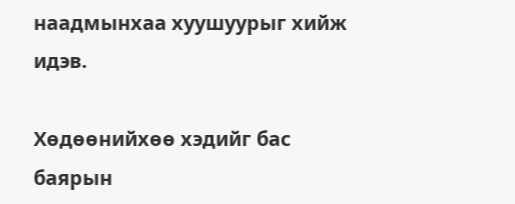наадмынхаа хуушуурыг хийж идэв.

Хөдөөнийхөө хэдийг бас баярын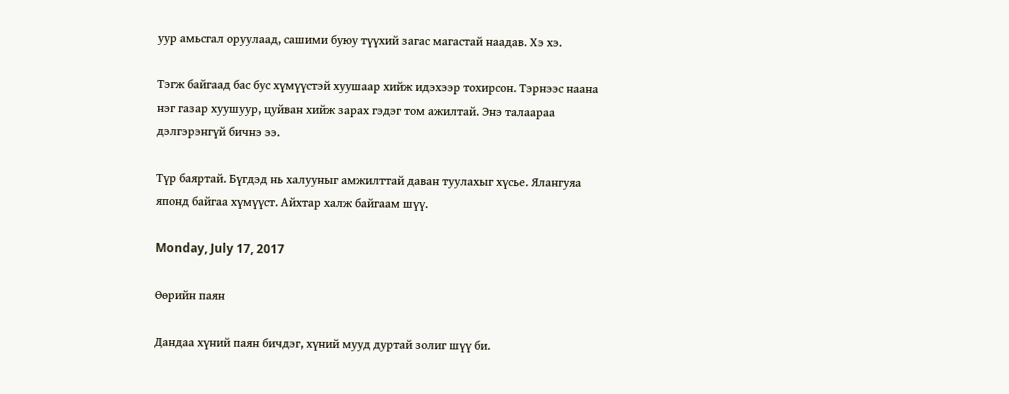уур амьсгал оруулаад, сашими буюу түүхий загас магастай наадав. Хэ хэ.

Тэгж байгаад бас бус хүмүүстэй хуушаар хийж идэхээр тохирсон. Тэрнээс наана нэг газар хуушуур, цуйван хийж зарах гэдэг том ажилтай. Энэ талаараа дэлгэрэнгүй бичнэ ээ.

Түр баяртай. Бүгдэд нь халууныг амжилттай даван туулахыг хүсье. Ялангуяа японд байгаа хүмүүст. Айхтар халж байгаам шүү.

Monday, July 17, 2017

Өөрийн паян

Дандаа хүний паян бичдэг, хүний мууд дуртай золиг шүү би.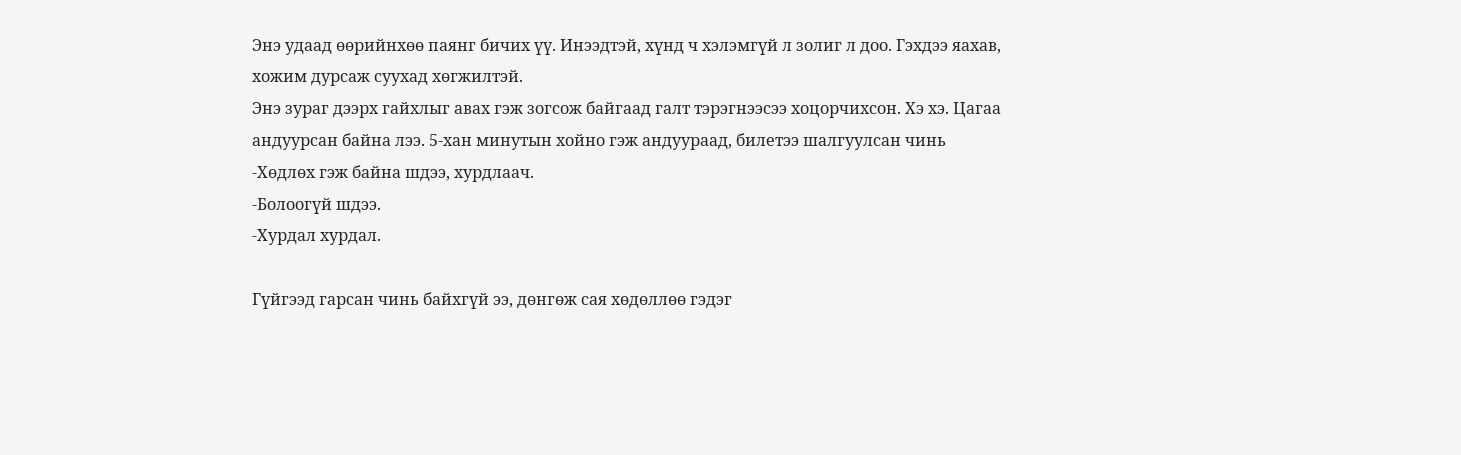Энэ удаад өөрийнхөө паянг бичих үү. Инээдтэй, хүнд ч хэлэмгүй л золиг л доо. Гэхдээ яахав, хожим дурсаж суухад хөгжилтэй.
Энэ зураг дээрх гайхлыг авах гэж зогсож байгаад галт тэрэгнээсээ хоцорчихсон. Хэ хэ. Цагаа андуурсан байна лээ. 5-хан минутын хойно гэж андуураад, билетээ шалгуулсан чинь
-Хөдлөх гэж байна шдээ, хурдлаач.
-Болоогүй шдээ.
-Хурдал хурдал.

Гүйгээд гарсан чинь байхгүй ээ, дөнгөж сая хөдөллөө гэдэг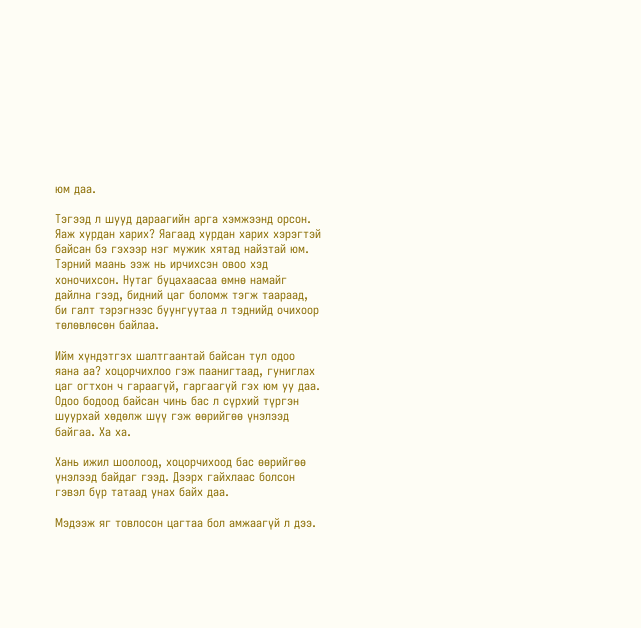юм даа.

Тэгээд л шууд дараагийн арга хэмжээнд орсон. Яаж хурдан харих? Яагаад хурдан харих хэрэгтэй байсан бэ гэхээр нэг мужик хятад найзтай юм. Тэрний маань ээж нь ирчихсэн овоо хэд хоночихсон. Нутаг буцахаасаа өмнө намайг дайлна гээд, бидний цаг боломж тэгж таараад, би галт тэрэгнээс буунгуутаа л тэднийд очихоор төлөвлөсөн байлаа.

Ийм хүндэтгэх шалтгаантай байсан тул одоо яана аа? хоцорчихлоо гэж паанигтаад, гуниглах цаг огтхон ч гараагүй, гаргаагүй гэх юм уу даа. Одоо бодоод байсан чинь бас л сүрхий түргэн шуурхай хөдөлж шүү гэж өөрийгөө үнэлээд байгаа. Ха ха.

Хань ижил шоолоод, хоцорчихоод бас өөрийгөө үнэлээд байдаг гээд. Дээрх гайхлаас болсон гэвэл бүр татаад унах байх даа.

Мэдээж яг товлосон цагтаа бол амжаагүй л дээ.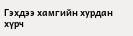Гэхдээ хамгийн хурдан хүрч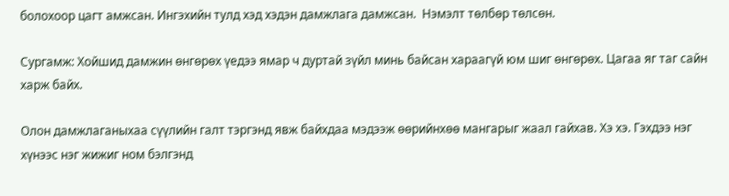болохоор цагт амжсан. Ингэхийн тулд хэд хэдэн дамжлага дамжсан.  Нэмэлт төлбөр төлсөн.

Сургамж: Хойшид дамжин өнгөрөх үедээ ямар ч дуртай зүйл минь байсан хараагүй юм шиг өнгөрөх. Цагаа яг таг сайн харж байх.

Олон дамжлаганыхаа сүүлийн галт тэргэнд явж байхдаа мэдээж өөрийнхөө мангарыг жаал гайхав. Хэ хэ. Гэхдээ нэг хүнээс нэг жижиг ном бэлгэнд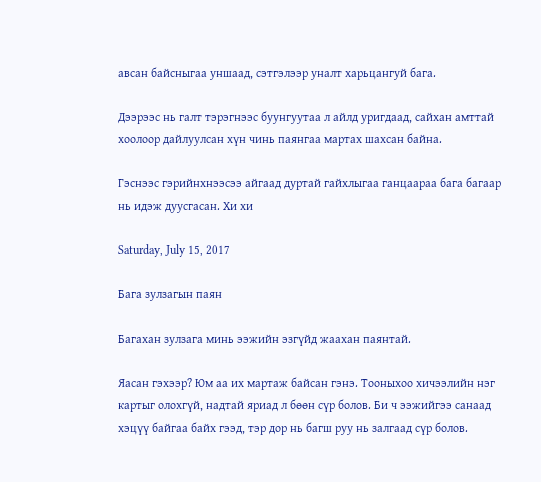авсан байсныгаа уншаад, сэтгэлээр уналт харьцангуй бага.

Дээрээс нь галт тэрэгнээс буунгуутаа л айлд уригдаад, сайхан амттай хоолоор дайлуулсан хүн чинь паянгаа мартах шахсан байна.

Гэснээс гэрийнхнээсээ айгаад дуртай гайхлыгаа ганцаараа бага багаар нь идэж дуусгасан. Хи хи

Saturday, July 15, 2017

Бага зулзагын паян

Багахан зулзага минь ээжийн эзгүйд жаахан паянтай.

Яасан гэхээр? Юм аа их мартаж байсан гэнэ. Тооныхоо хичээлийн нэг картыг олохгүй, надтай яриад л бөөн сүр болов. Би ч ээжийгээ санаад хэцүү байгаа байх гээд, тэр дор нь багш руу нь залгаад сүр болов.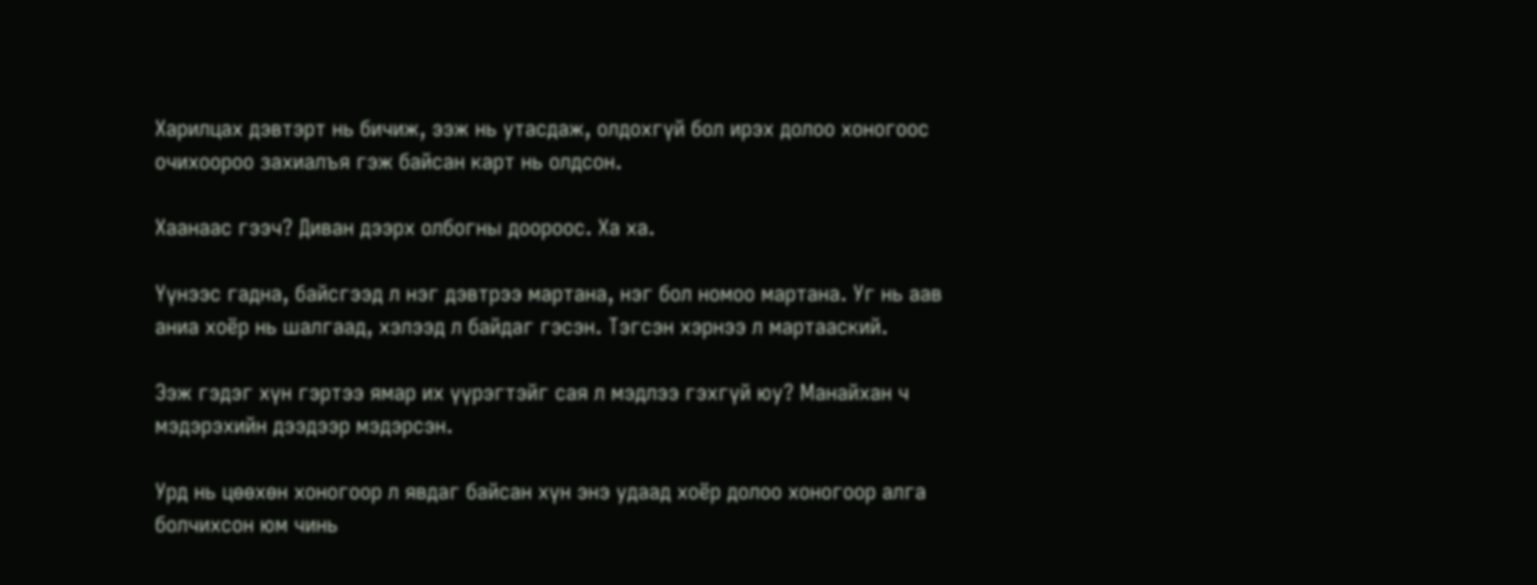Харилцах дэвтэрт нь бичиж, ээж нь утасдаж, олдохгүй бол ирэх долоо хоногоос очихоороо захиалъя гэж байсан карт нь олдсон.

Хаанаас гээч? Диван дээрх олбогны доороос. Ха ха.

Үүнээс гадна, байсгээд л нэг дэвтрээ мартана, нэг бол номоо мартана. Уг нь аав аниа хоёр нь шалгаад, хэлээд л байдаг гэсэн. Тэгсэн хэрнээ л мартааский.

Ээж гэдэг хүн гэртээ ямар их үүрэгтэйг сая л мэдлээ гэхгүй юу? Манайхан ч мэдэрэхийн дээдээр мэдэрсэн.

Урд нь цөөхөн хоногоор л явдаг байсан хүн энэ удаад хоёр долоо хоногоор алга болчихсон юм чинь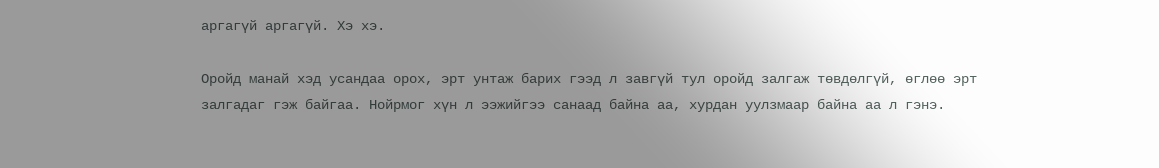аргагүй аргагүй. Хэ хэ.

Оройд манай хэд усандаа орох, эрт унтаж барих гээд л завгүй тул оройд залгаж төвдөлгүй, өглөө эрт залгадаг гэж байгаа. Нойрмог хүн л ээжийгээ санаад байна аа, хурдан уулзмаар байна аа л гэнэ.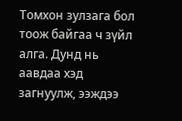Томхон зулзага бол тоож байгаа ч зүйл алга. Дунд нь аавдаа хэд загнуулж, ээждээ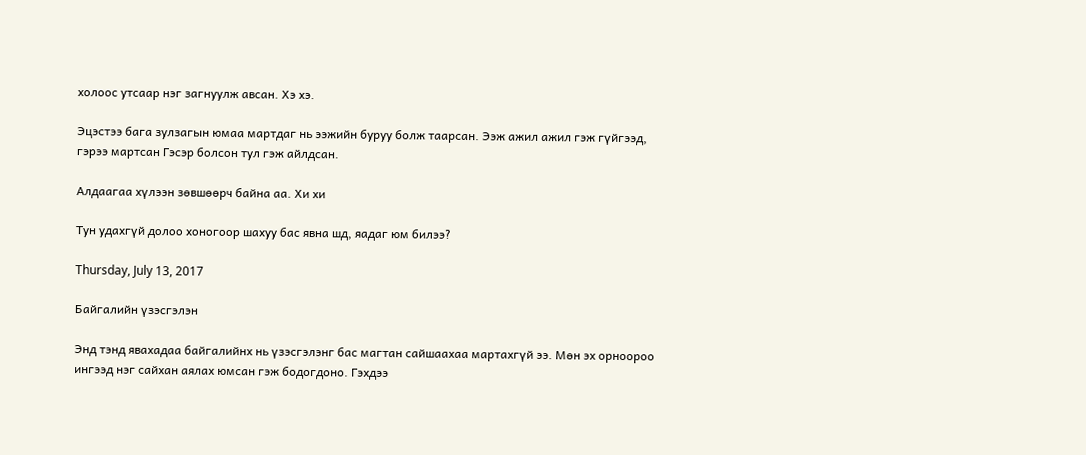холоос утсаар нэг загнуулж авсан. Хэ хэ.

Эцэстээ бага зулзагын юмаа мартдаг нь ээжийн буруу болж таарсан. Ээж ажил ажил гэж гүйгээд, гэрээ мартсан Гэсэр болсон тул гэж айлдсан.

Алдаагаа хүлээн зөвшөөрч байна аа. Хи хи

Тун удахгүй долоо хоногоор шахуу бас явна шд, яадаг юм билээ?

Thursday, July 13, 2017

Байгалийн үзэсгэлэн

Энд тэнд явахадаа байгалийнх нь үзэсгэлэнг бас магтан сайшаахаа мартахгүй ээ. Мөн эх орноороо ингээд нэг сайхан аялах юмсан гэж бодогдоно. Гэхдээ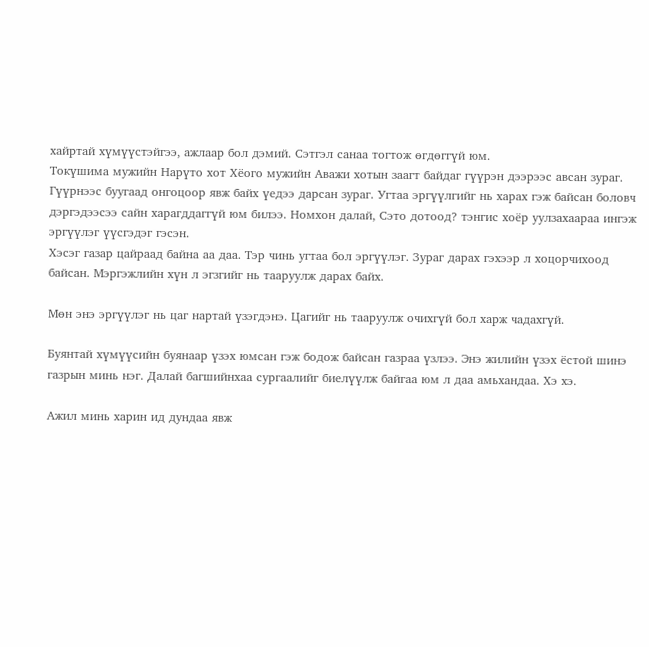хайртай хүмүүстэйгээ, ажлаар бол дэмий. Сэтгэл санаа тогтож өгдөггүй юм.
Токүшима мужийн Нарүто хот Хёого мужийн Аважи хотын заагт байдаг гүүрэн дээрээс авсан зураг.
Гүүрнээс буугаад онгоцоор явж байх үедээ дарсан зураг. Угтаа эргүүлгийг нь харах гэж байсан боловч дэргэдээсээ сайн харагддаггүй юм билээ. Номхон далай, Сэто дотоод? тэнгис хоёр уулзахаараа ингэж эргүүлэг үүсгэдэг гэсэн.
Хэсэг газар цайраад байна аа даа. Тэр чинь угтаа бол эргүүлэг. Зураг дарах гэхээр л хоцорчихоод байсан. Мэргэжлийн хүн л эгзгийг нь тааруулж дарах байх.

Мөн энэ эргүүлэг нь цаг нартай үзэгдэнэ. Цагийг нь тааруулж очихгүй бол харж чадахгүй.

Буянтай хүмүүсийн буянаар үзэх юмсан гэж бодож байсан газраа үзлээ. Энэ жилийн үзэх ёстой шинэ газрын минь нэг. Далай багшийнхаа сургаалийг биелүүлж байгаа юм л даа амьхандаа. Хэ хэ.

Ажил минь харин ид дундаа явж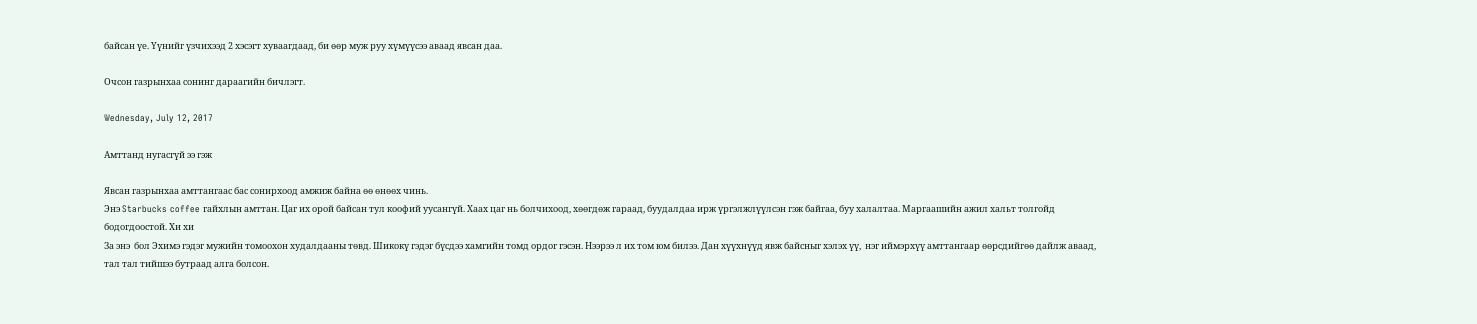байсан үе. Үүнийг үзчихээд 2 хэсэгт хуваагдаад, би өөр муж руу хүмүүсээ аваад явсан даа.

Очсон газрынхаа сонинг дараагийн бичлэгт.

Wednesday, July 12, 2017

Амттанд нугасгүй ээ гэж

Явсан газрынхаа амттангаас бас сонирхоод амжиж байна өө өнөөх чинь.
Энэ Starbucks coffee гайхлын амттан. Цаг их орой байсан тул коофий уусангүй. Хаах цаг нь болчихоод, хөөгдөж гараад, буудалдаа ирж үргэлжлүүлсэн гэж байгаа, буу халалтаа. Маргаашийн ажил хальт толгойд бодогдоостой. Хи хи
За энэ  бол Эхимэ гэдэг мужийн томоохон худалдааны төвд. Шикокү гэдэг бүсдээ хамгийн томд ордог гэсэн. Нээрээ л их том юм билээ. Дан хүүхнүүд явж байсныг хэлэх үү,  нэг иймэрхүү амттангаар өөрсдийгөө дайлж аваад, тал тал тийшээ бутраад алга болсон.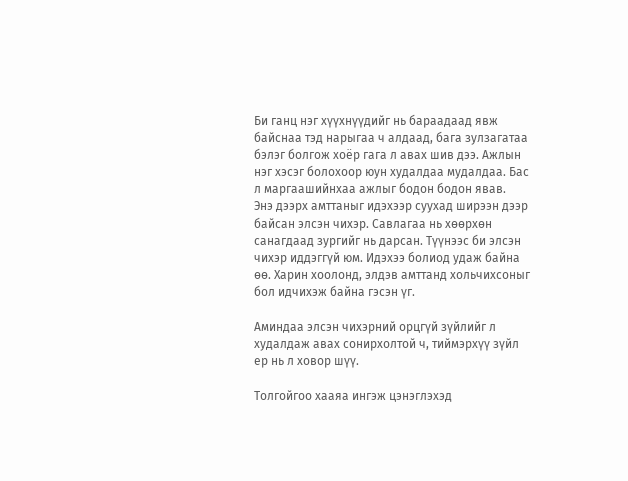Би ганц нэг хүүхнүүдийг нь бараадаад явж байснаа тэд нарыгаа ч алдаад, бага зулзагатаа бэлэг болгож хоёр гага л авах шив дээ. Ажлын нэг хэсэг болохоор юун худалдаа мудалдаа. Бас л маргаашийнхаа ажлыг бодон бодон явав.
Энэ дээрх амттаныг идэхээр суухад ширээн дээр байсан элсэн чихэр. Савлагаа нь хөөрхөн санагдаад зургийг нь дарсан. Түүнээс би элсэн чихэр иддэггүй юм. Идэхээ болиод удаж байна өө. Харин хоолонд, элдэв амттанд хольчихсоныг бол идчихэж байна гэсэн үг.

Аминдаа элсэн чихэрний орцгүй зүйлийг л худалдаж авах сонирхолтой ч, тиймэрхүү зүйл ер нь л ховор шүү.

Толгойгоо хааяа ингэж цэнэглэхэд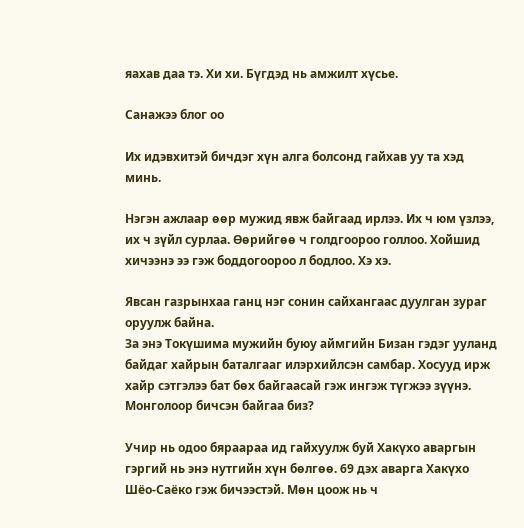яахав даа тэ. Хи хи. Бүгдэд нь амжилт хүсье.

Санажээ блог оо

Их идэвхитэй бичдэг хүн алга болсонд гайхав уу та хэд минь.

Нэгэн ажлаар өөр мужид явж байгаад ирлээ. Их ч юм үзлээ, их ч зүйл сурлаа. Өөрийгөө ч голдгоороо голлоо. Хойшид хичээнэ ээ гэж боддогоороо л бодлоо. Хэ хэ.

Явсан газрынхаа ганц нэг сонин сайхангаас дуулган зураг оруулж байна.
За энэ Токүшима мужийн буюу аймгийн Бизан гэдэг ууланд байдаг хайрын баталгааг илэрхийлсэн самбар. Хосууд ирж хайр сэтгэлээ бат бөх байгаасай гэж ингэж түгжээ зүүнэ. Монголоор бичсэн байгаа биз?

Учир нь одоо бяраараа ид гайхуулж буй Хакүхо аваргын гэргий нь энэ нутгийн хүн бөлгөө. 69 дэх аварга Хакүхо Шёо-Саёко гэж бичээстэй. Мөн цоож нь ч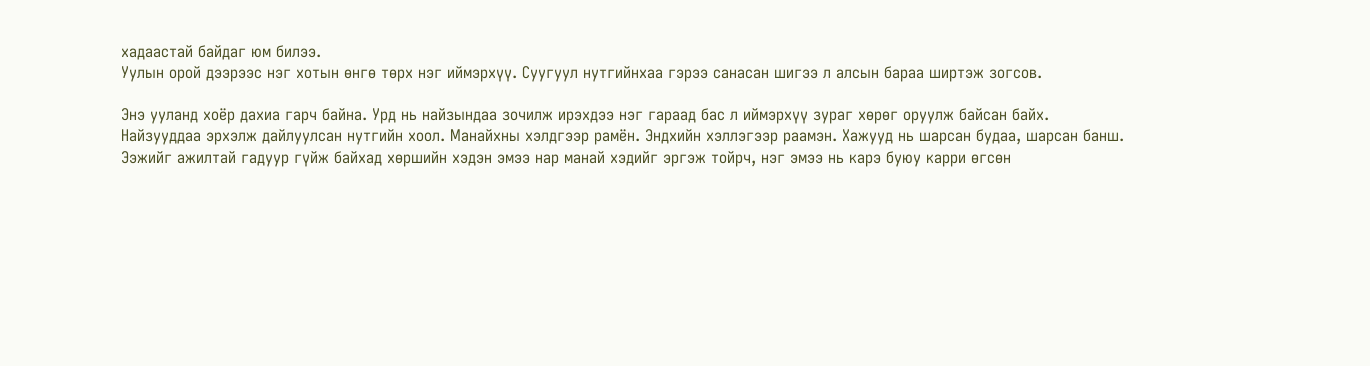хадаастай байдаг юм билээ.
Уулын орой дээрээс нэг хотын өнгө төрх нэг иймэрхүү. Суугуул нутгийнхаа гэрээ санасан шигээ л алсын бараа ширтэж зогсов.

Энэ ууланд хоёр дахиа гарч байна. Урд нь найзындаа зочилж ирэхдээ нэг гараад бас л иймэрхүү зураг хөрөг оруулж байсан байх.
Найзууддаа эрхэлж дайлуулсан нутгийн хоол. Манайхны хэлдгээр рамён. Эндхийн хэллэгээр раамэн. Хажууд нь шарсан будаа, шарсан банш.
Ээжийг ажилтай гадуур гүйж байхад хөршийн хэдэн эмээ нар манай хэдийг эргэж тойрч, нэг эмээ нь карэ буюу карри өгсөн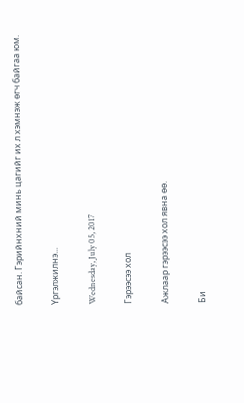байсан. Гэрийнхний минь цагийг их л хэмнэж өгч байгаа юм.

Үргэлжилнэ...

Wednesday, July 05, 2017

Гэрээсээ хол

Ажлаар гэрээсээ хол явна өө.

Би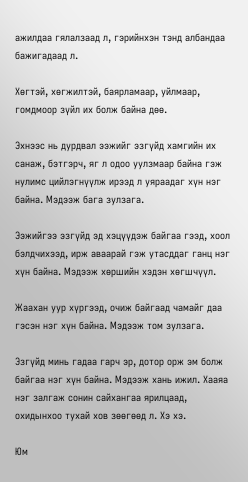ажилдаа гялалзаад л, гэрийнхэн тэнд албандаа бажигадаад л.

Хөгтэй, хөгжилтэй, баярламаар, уйлмаар, гомдмоор зүйл их болж байна дөө.

Эхнээс нь дурдвал ээжийг эзгүйд хамгийн их санаж, бэтгэрч, яг л одоо уулзмаар байна гэж нулимс цийлэгнүүлж ирээд л уяраадаг хүн нэг байна. Мэдээж бага зулзага.

Ээжийгээ эзгүйд эд хэцүүдэж байгаа гээд, хоол бэлдчихээд, ирж аваарай гэж утасддаг ганц нэг хүн байна. Мэдээж хөршийн хэдэн хөгшчүүл.

Жаахан уур хүргээд, очиж байгаад чамайг даа гэсэн нэг хүн байна. Мэдээж том зулзага.

Эзгүйд минь гадаа гарч эр, дотор орж эм болж байгаа нэг хүн байна. Мэдээж хань ижил. Хааяа нэг залгаж сонин сайхангаа ярилцаад, охидынхоо тухай хов зөөгөөд л. Хэ хэ.

Юм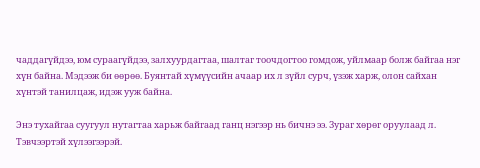чаддагүйдээ, юм сураагүйдээ, залхуурдагтаа, шалтаг тоочдогтоо гомдож, уйлмаар болж байгаа нэг хүн байна. Мэдээж би өөрөө. Буянтай хүмүүсийн ачаар их л зүйл сурч, үзэж харж, олон сайхан хүнтэй танилцаж, идэж ууж байна.

Энэ тухайгаа суугуул нутагтаа харьж байгаад ганц нэгээр нь бичнэ ээ. Зураг хөрөг оруулаад л. Тэвчээртэй хүлээгээрэй.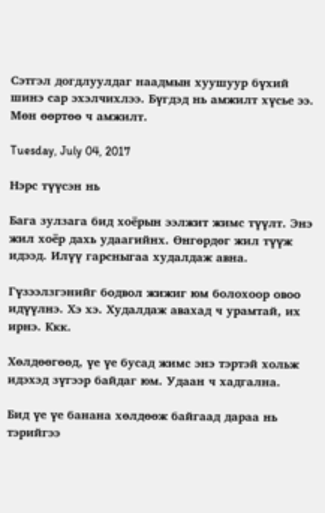Сэтгэл догдлуулдаг наадмын хуушуур бүхий шинэ сар эхэлчихлээ. Бүгдэд нь амжилт хүсье ээ. Мөн өөртөө ч амжилт.

Tuesday, July 04, 2017

Нэрс түүсэн нь

Бага зулзага бид хоёрын ээлжит жимс түүлт. Энэ жил хоёр дахь удаагийнх. Өнгөрдөг жил түүж идээд. Илүү гарсныгаа худалдаж авна.

Гүзээлзгэнийг бодвол жижиг юм болохоор овоо идүүлнэ. Хэ хэ. Худалдаж авахад ч урамтай, их ирнэ. Ккк.

Хөлдөөгөөд, үе үе бусад жимс энэ тэртэй хольж идэхэд зүгээр байдаг юм. Удаан ч хадгална.

Бид үе үе банана хөлдөөж байгаад дараа нь тэрийгээ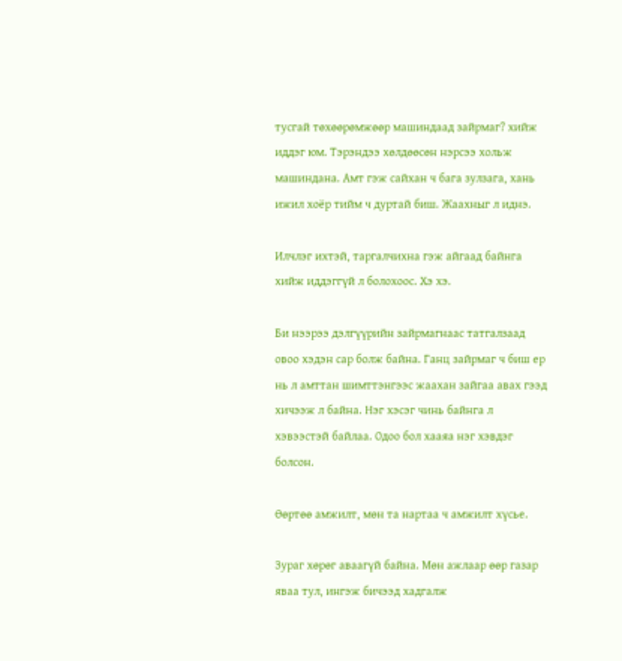тусгай төхөөрөмжөөр машиндаад зайрмаг? хийж иддэг юм. Тэрэндээ хөлдөөсөн нэрсээ хольж машиндана. Амт гэж сайхан ч бага зулзага, хань ижил хоёр тийм ч дуртай биш. Жаахныг л иднэ.

Илчлэг ихтэй, таргалчихна гэж айгаад байнга хийж иддэггүй л болохоос. Хэ хэ.

Би нээрээ дэлгүүрийн зайрмагнаас татгалзаад овоо хэдэн сар болж байна. Ганц зайрмаг ч биш ер нь л амттан шимттэнгээс жаахан зайгаа авах гээд хичээж л байна. Нэг хэсэг чинь байнга л хэвээстэй байлаа. Одоо бол хааяа нэг хэвдэг болсон.

Өөртөө амжилт, мөн та нартаа ч амжилт хүсье.

Зураг хөрөг аваагүй байна. Мөн ажлаар өөр газар яваа тул, ингэж бичээд хадгалж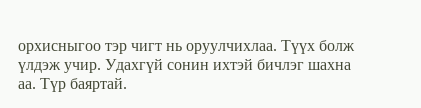орхисныгоо тэр чигт нь оруулчихлаа. Түүх болж үлдэж учир. Удахгүй сонин ихтэй бичлэг шахна аа. Түр баяртай.